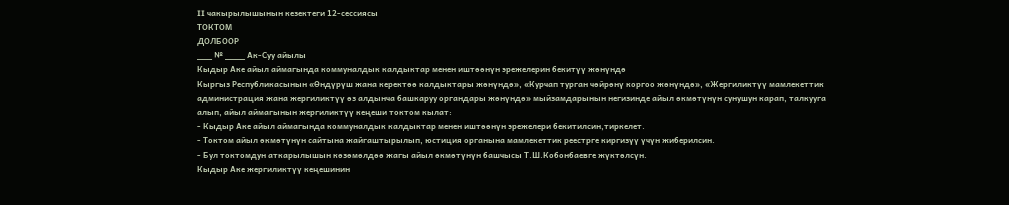II чакырылышынын кезектеги 12-сессиясы
ТОКТОМ
ДОЛБООР
___ № ____ Ак-Суу айылы
Кыдыр Аке айыл аймагында коммуналдык калдыктар менен иштөөнүн эрежелерин бекитүү жөнүндө
Кыргыз Республикасынын «Өндүрүш жана керектөө калдыктары жөнүндө», «Курчап турган чөйрөнү коргоо жөнүндө», «Жергиликтүү мамлекеттик администрация жана жергиликтүү өз алдынча башкаруу органдары жөнүндө» мыйзамдарынын негизинде айыл өкмөтүнүн сунушун карап, талкууга алып, айыл аймагынын жергиликтүү кеңеши токтом кылат:
- Кыдыр Аке айыл аймагында коммуналдык калдыктар менен иштөөнүн эрежелери бекитилсин,тиркелет.
- Токтом айыл өкмөтүнүн сайтына жайгаштырылып, юстиция органына мамлекеттик реестрге киргизүү үчүн жиберилсин.
- Бул токтомдун аткарылышын көзөмөлдөө жагы айыл өкмөтүнүн башчысы Т.Ш.Кобонбаевге жүктөлсүн.
Кыдыр Аке жергиликтүү кеңешинин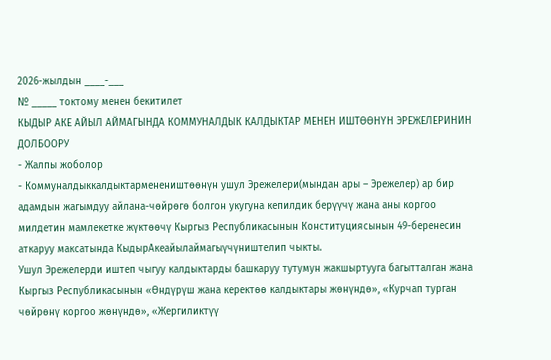2026-жылдын ____-___
№ _____ токтому менен бекитилет
КЫДЫР АКЕ АЙЫЛ АЙМАГЫНДА КОММУНАЛДЫК КАЛДЫКТАР МЕНЕН ИШТӨӨНҮН ЭРЕЖЕЛЕРИНИН
ДОЛБООРУ
- Жалпы жоболор
- Коммуналдыккалдыктарменеништөөнүн ушул Эрежелери(мындан ары – Эрежелер) ар бир адамдын жагымдуу айлана-чөйрөгө болгон укугуна кепилдик берүүчү жана аны коргоо милдетин мамлекетке жүктөөчү Кыргыз Республикасынын Конституциясынын 49-беренесин аткаруу максатында КыдырАкеайылаймагыүчүништелип чыкты.
Ушул Эрежелерди иштеп чыгуу калдыктарды башкаруу тутумун жакшыртууга багытталган жана Кыргыз Республикасынын «Өндүрүш жана керектөө калдыктары жөнүндө», «Курчап турган чөйрөнү коргоо жөнүндө», «Жергиликтүү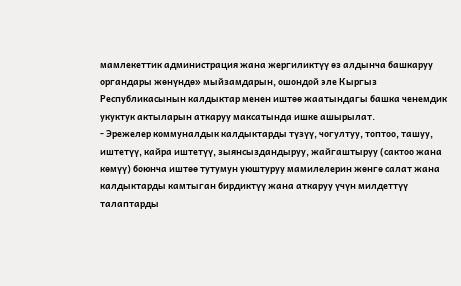мамлекеттик администрация жана жергиликтүү өз алдынча башкаруу органдары жөнүндө» мыйзамдарын, ошондой эле Кыргыз Республикасынын калдыктар менен иштөө жаатындагы башка ченемдик укуктук актыларын аткаруу максатында ишке ашырылат.
- Эрежелер коммуналдык калдыктарды түзүү, чогултуу, топтоо, ташуу, иштетүү, кайра иштетүү, зыянсыздандыруу, жайгаштыруу (сактоо жана көмүү) боюнча иштөө тутумун уюштуруу мамилелерин жөнгө салат жана калдыктарды камтыган бирдиктүү жана аткаруу үчүн милдеттүү талаптарды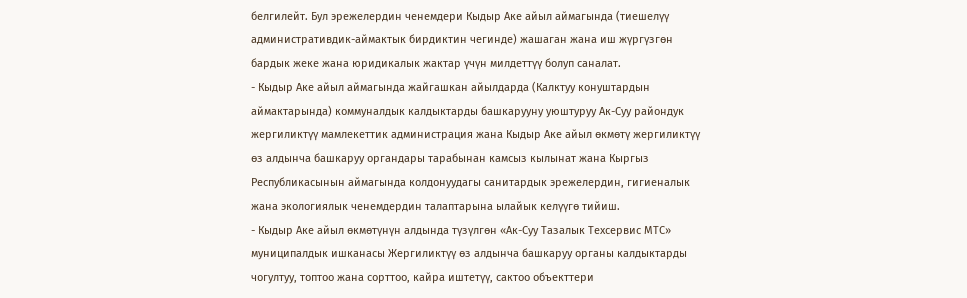белгилейт. Бул эрежелердин ченемдери Кыдыр Аке айыл аймагында (тиешелүү административдик-аймактык бирдиктин чегинде) жашаган жана иш жүргүзгөн бардык жеке жана юридикалык жактар үчүн милдеттүү болуп саналат.
- Кыдыр Аке айыл аймагында жайгашкан айылдарда (Калктуу конуштардын аймактарында) коммуналдык калдыктарды башкарууну уюштуруу Ак-Суу райондук жергиликтүү мамлекеттик администрация жана Кыдыр Аке айыл өкмөтү жергиликтүү өз алдынча башкаруу органдары тарабынан камсыз кылынат жана Кыргыз Республикасынын аймагында колдонуудагы санитардык эрежелердин, гигиеналык жана экологиялык ченемдердин талаптарына ылайык келүүгө тийиш.
- Кыдыр Аке айыл өкмөтүнүн алдында түзүлгөн «Ак-Суу Тазалык Техсервис МТС» муниципалдык ишканасы Жергиликтүү өз алдынча башкаруу органы калдыктарды чогултуу, топтоо жана сорттоо, кайра иштетүү, сактоо объекттери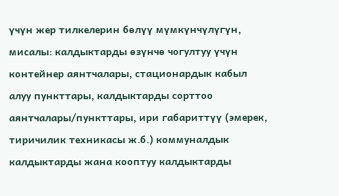үчүн жер тилкелерин бөлүү мүмкүнчүлүгүн, мисалы: калдыктарды өзүнчө чогултуу үчүн контейнер аянтчалары, стационардык кабыл алуу пункттары, калдыктарды сорттоо аянтчалары/пункттары, ири габариттүү (эмерек, тиричилик техникасы ж.б.) коммуналдык калдыктарды жана кооптуу калдыктарды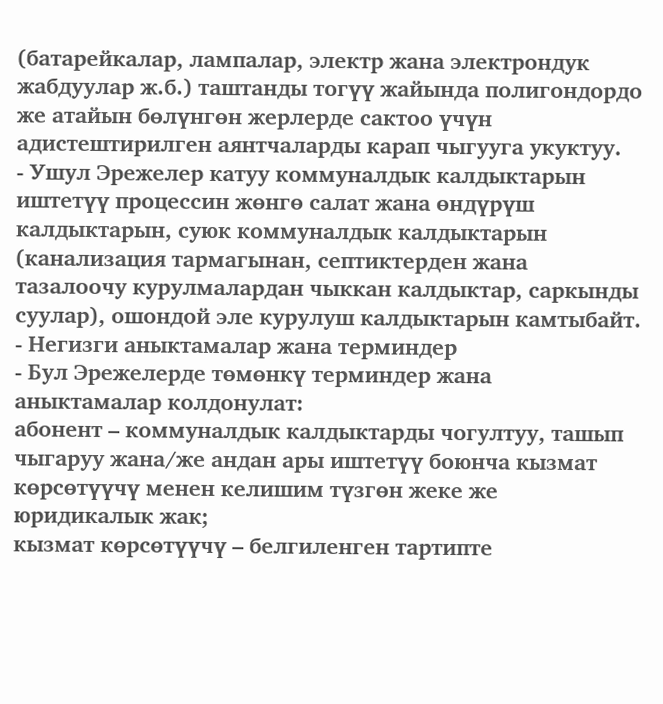(батарейкалар, лампалар, электр жана электрондук жабдуулар ж.б.) таштанды тогүү жайында полигондордо же атайын бөлүнгөн жерлерде сактоо үчүн адистештирилген аянтчаларды карап чыгууга укуктуу.
- Ушул Эрежелер катуу коммуналдык калдыктарын иштетүү процессин жөнгө салат жана өндүрүш калдыктарын, суюк коммуналдык калдыктарын (канализация тармагынан, септиктерден жана тазалоочу курулмалардан чыккан калдыктар, саркынды суулар), ошондой эле курулуш калдыктарын камтыбайт.
- Негизги аныктамалар жана терминдер
- Бул Эрежелерде төмөнкү терминдер жана аныктамалар колдонулат:
абонент – коммуналдык калдыктарды чогултуу, ташып чыгаруу жана/же андан ары иштетүү боюнча кызмат көрсөтүүчү менен келишим түзгөн жеке же юридикалык жак;
кызмат көрсөтүүчү – белгиленген тартипте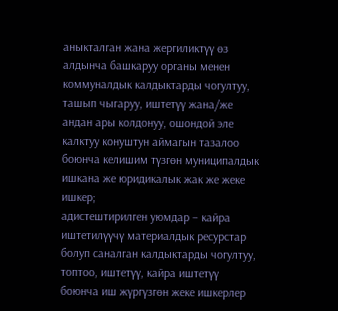аныкталган жана жергиликтүү өз алдынча башкаруу органы менен коммуналдык калдыктарды чогултуу, ташып чыгаруу, иштетүү жана/же андан ары колдонуу, ошондой эле калктуу конуштун аймагын тазалоо боюнча келишим түзгөн муниципалдык ишкана же юридикалык жак же жеке ишкер;
адистештирилген уюмдар – кайра иштетилүүчү материалдык ресурстар болуп саналган калдыктарды чогултуу, топтоо, иштетүү, кайра иштетүү боюнча иш жүргүзгөн жеке ишкерлер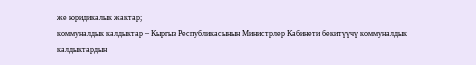же юридикалык жактар;
коммуналдык калдыктар – Кыргыз Республикасынын Министрлер Кабинети бекитүүчү коммуналдык калдыктардын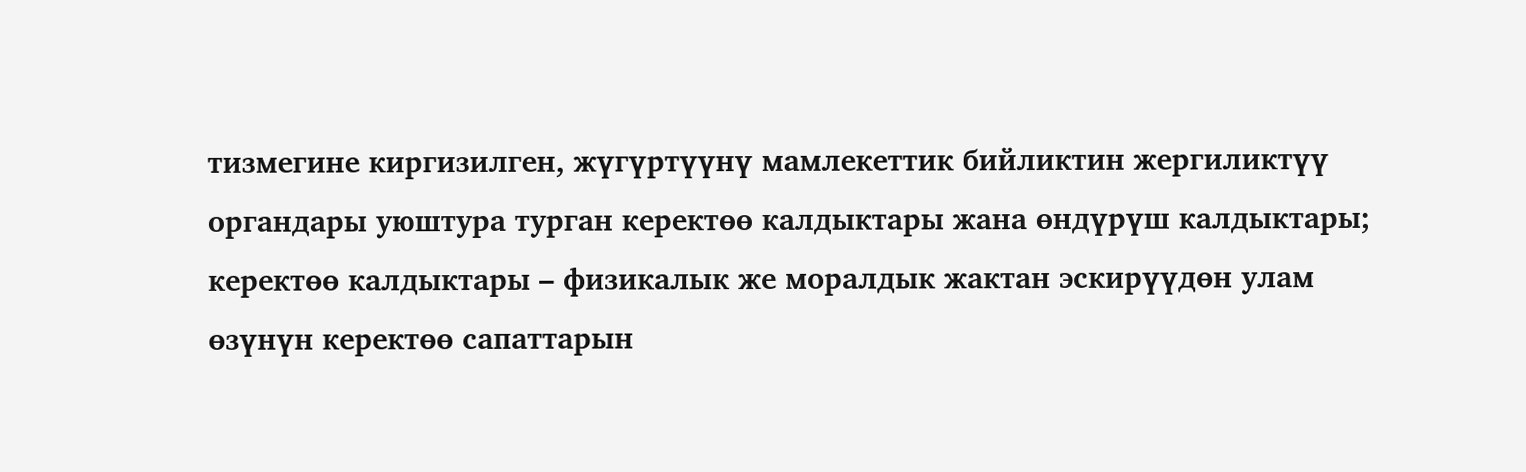тизмегине киргизилген, жүгүртүүнү мамлекеттик бийликтин жергиликтүү органдары уюштура турган керектөө калдыктары жана өндүрүш калдыктары;
керектөө калдыктары – физикалык же моралдык жактан эскирүүдөн улам өзүнүн керектөө сапаттарын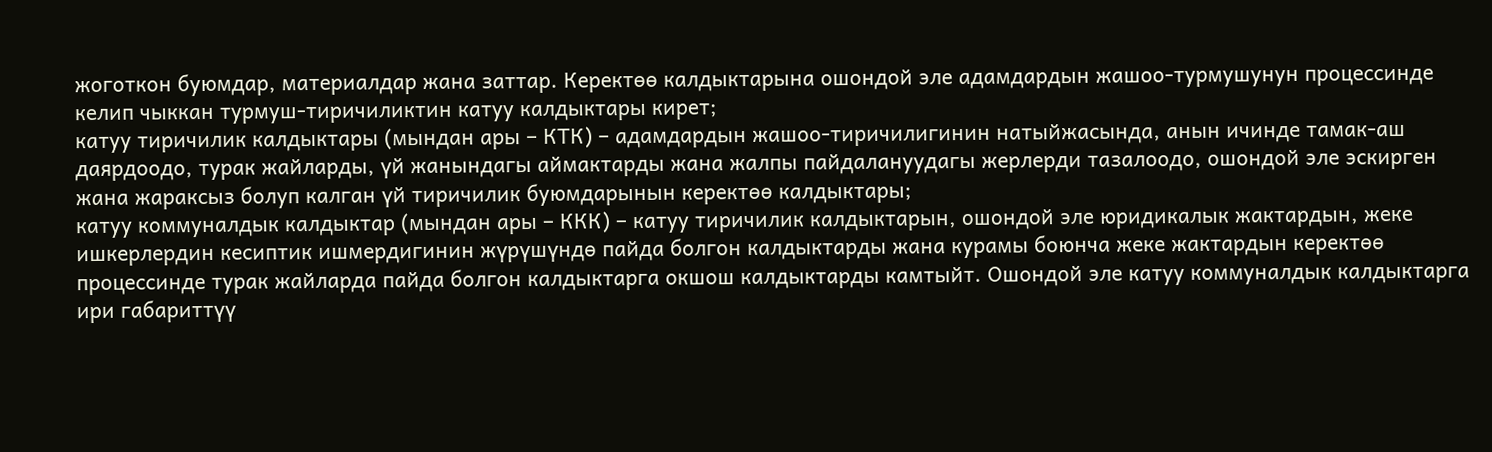жоготкон буюмдар, материалдар жана заттар. Керектөө калдыктарына ошондой эле адамдардын жашоо-турмушунун процессинде келип чыккан турмуш-тиричиликтин катуу калдыктары кирет;
катуу тиричилик калдыктары (мындан ары – КТК) – адамдардын жашоо-тиричилигинин натыйжасында, анын ичинде тамак-аш даярдоодо, турак жайларды, үй жанындагы аймактарды жана жалпы пайдалануудагы жерлерди тазалоодо, ошондой эле эскирген жана жараксыз болуп калган үй тиричилик буюмдарынын керектөө калдыктары;
катуу коммуналдык калдыктар (мындан ары – ККК) – катуу тиричилик калдыктарын, ошондой эле юридикалык жактардын, жеке ишкерлердин кесиптик ишмердигинин жүрүшүндө пайда болгон калдыктарды жана курамы боюнча жеке жактардын керектөө процессинде турак жайларда пайда болгон калдыктарга окшош калдыктарды камтыйт. Ошондой эле катуу коммуналдык калдыктарга ири габариттүү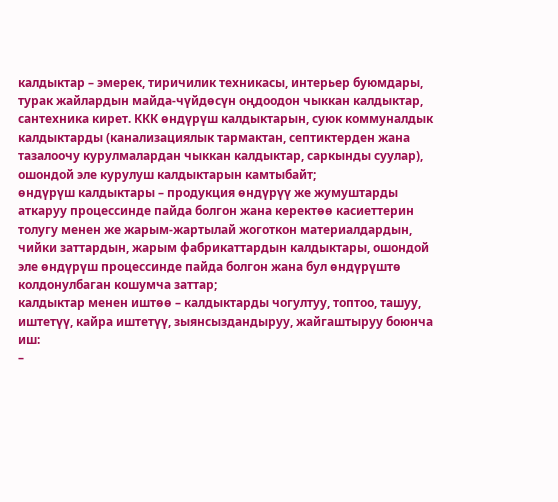калдыктар – эмерек, тиричилик техникасы, интерьер буюмдары, турак жайлардын майда-чүйдөсүн оңдоодон чыккан калдыктар, сантехника кирет. ККК өндүрүш калдыктарын, суюк коммуналдык калдыктарды (канализациялык тармактан, септиктерден жана тазалоочу курулмалардан чыккан калдыктар, саркынды суулар), ошондой эле курулуш калдыктарын камтыбайт;
өндүрүш калдыктары – продукция өндүрүү же жумуштарды аткаруу процессинде пайда болгон жана керектөө касиеттерин толугу менен же жарым-жартылай жоготкон материалдардын, чийки заттардын, жарым фабрикаттардын калдыктары, ошондой эле өндүрүш процессинде пайда болгон жана бул өндүрүштө колдонулбаган кошумча заттар;
калдыктар менен иштөө – калдыктарды чогултуу, топтоо, ташуу, иштетүү, кайра иштетүү, зыянсыздандыруу, жайгаштыруу боюнча иш:
–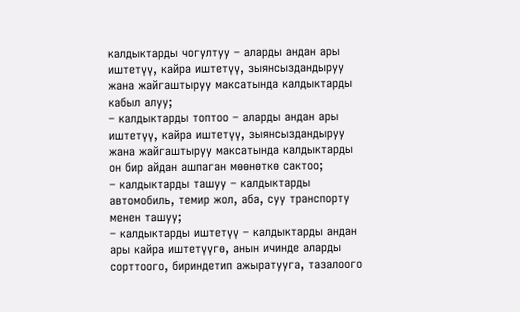калдыктарды чогултуу – аларды андан ары иштетүү, кайра иштетүү, зыянсыздандыруу жана жайгаштыруу максатында калдыктарды кабыл алуу;
– калдыктарды топтоо – аларды андан ары иштетүү, кайра иштетүү, зыянсыздандыруу жана жайгаштыруу максатында калдыктарды он бир айдан ашпаган мөөнөткө сактоо;
– калдыктарды ташуу – калдыктарды автомобиль, темир жол, аба, суу транспорту менен ташуу;
– калдыктарды иштетүү – калдыктарды андан ары кайра иштетүүгө, анын ичинде аларды сорттоого, бириндетип ажыратууга, тазалоого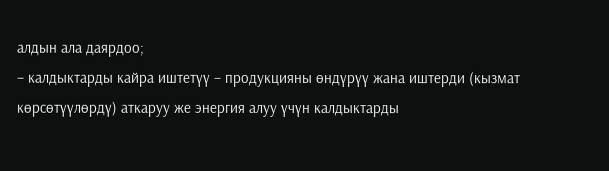алдын ала даярдоо;
– калдыктарды кайра иштетүү – продукцияны өндүрүү жана иштерди (кызмат көрсөтүүлөрдү) аткаруу же энергия алуу үчүн калдыктарды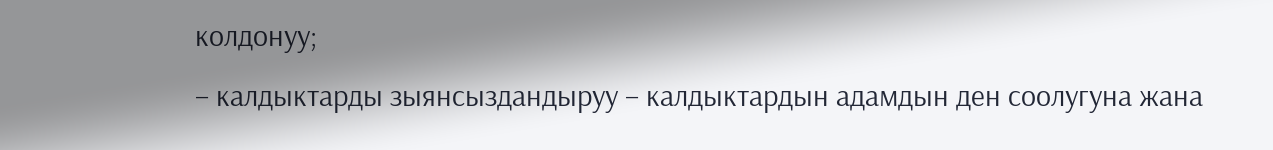колдонуу;
– калдыктарды зыянсыздандыруу – калдыктардын адамдын ден соолугуна жана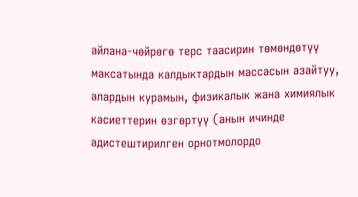айлана-чөйрөгө терс таасирин төмөндөтүү максатында калдыктардын массасын азайтуу, алардын курамын, физикалык жана химиялык касиеттерин өзгөртүү (анын ичинде адистештирилген орнотмолордо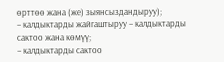өрттөө жана (же) зыянсыздандыруу);
– калдыктарды жайгаштыруу – калдыктарды сактоо жана көмүү;
– калдыктарды сактоо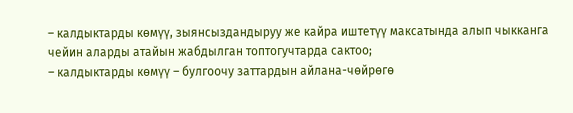– калдыктарды көмүү, зыянсыздандыруу же кайра иштетүү максатында алып чыкканга чейин аларды атайын жабдылган топтогучтарда сактоо;
– калдыктарды көмүү – булгоочу заттардын айлана-чөйрөгө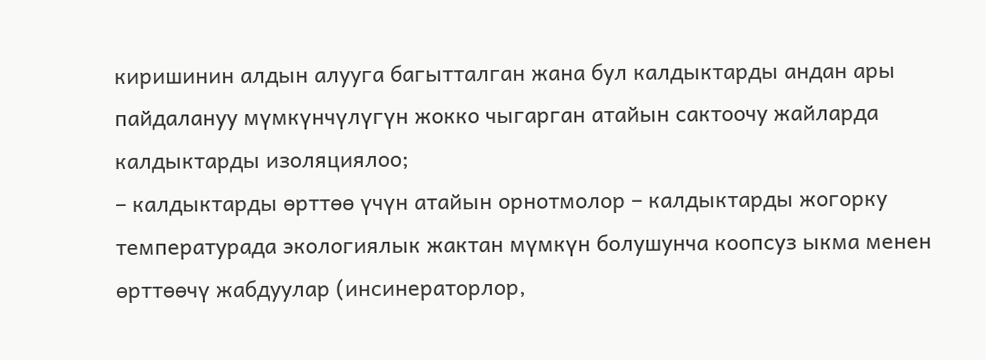киришинин алдын алууга багытталган жана бул калдыктарды андан ары пайдалануу мүмкүнчүлүгүн жокко чыгарган атайын сактоочу жайларда калдыктарды изоляциялоо;
– калдыктарды өрттөө үчүн атайын орнотмолор – калдыктарды жогорку температурада экологиялык жактан мүмкүн болушунча коопсуз ыкма менен өрттөөчү жабдуулар (инсинераторлор,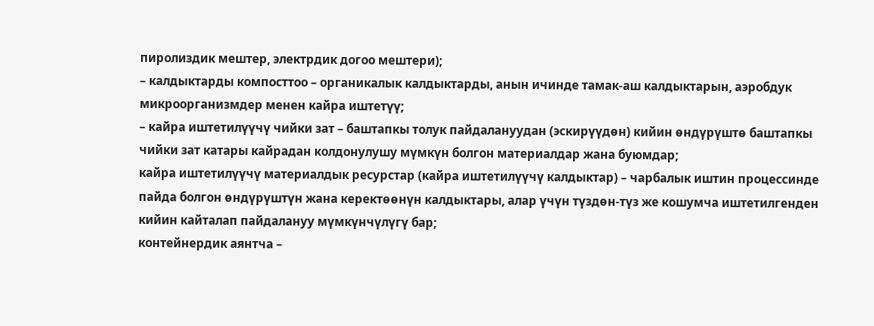пиролиздик мештер, электрдик догоо мештери);
– калдыктарды компосттоо – органикалык калдыктарды, анын ичинде тамак-аш калдыктарын, аэробдук микроорганизмдер менен кайра иштетүү;
– кайра иштетилүүчү чийки зат – баштапкы толук пайдалануудан (эскирүүдөн) кийин өндүрүштө баштапкы чийки зат катары кайрадан колдонулушу мүмкүн болгон материалдар жана буюмдар;
кайра иштетилүүчү материалдык ресурстар (кайра иштетилүүчү калдыктар) – чарбалык иштин процессинде пайда болгон өндүрүштүн жана керектөөнүн калдыктары, алар үчүн түздөн-түз же кошумча иштетилгенден кийин кайталап пайдалануу мүмкүнчүлүгү бар;
контейнердик аянтча –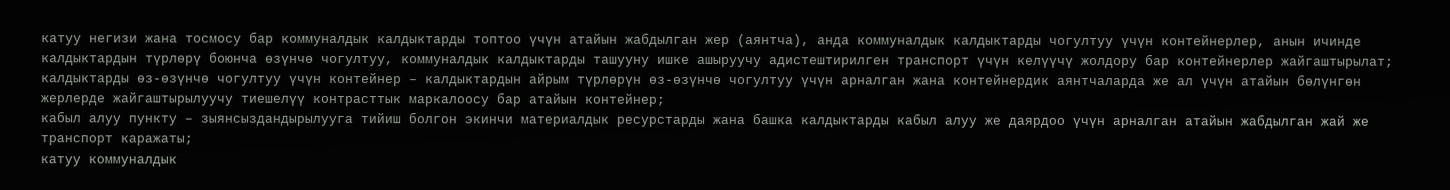катуу негизи жана тосмосу бар коммуналдык калдыктарды топтоо үчүн атайын жабдылган жер (аянтча), анда коммуналдык калдыктарды чогултуу үчүн контейнерлер, анын ичинде калдыктардын түрлөрү боюнча өзүнчө чогултуу, коммуналдык калдыктарды ташууну ишке ашыруучу адистештирилген транспорт үчүн келүүчү жолдору бар контейнерлер жайгаштырылат;
калдыктарды өз-өзүнчө чогултуу үчүн контейнер – калдыктардын айрым түрлөрүн өз-өзүнчө чогултуу үчүн арналган жана контейнердик аянтчаларда же ал үчүн атайын бөлүнгөн жерлерде жайгаштырылуучу тиешелүү контрасттык маркалоосу бар атайын контейнер;
кабыл алуу пункту – зыянсыздандырылууга тийиш болгон экинчи материалдык ресурстарды жана башка калдыктарды кабыл алуу же даярдоо үчүн арналган атайын жабдылган жай же транспорт каражаты;
катуу коммуналдык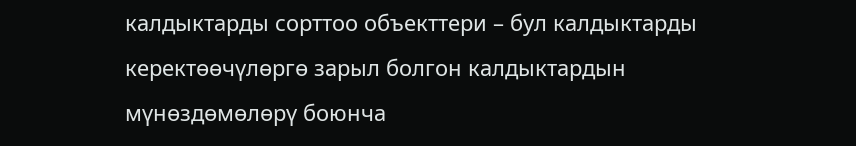калдыктарды сорттоо объекттери – бул калдыктарды керектөөчүлөргө зарыл болгон калдыктардын мүнөздөмөлөрү боюнча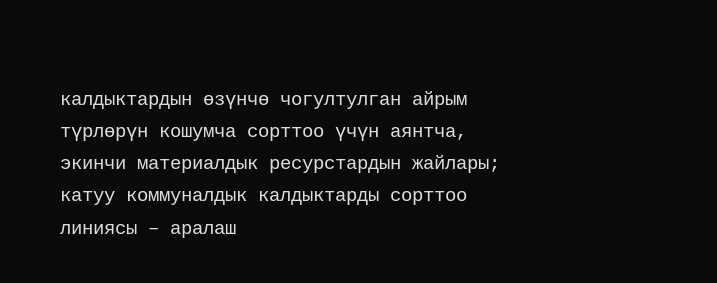калдыктардын өзүнчө чогултулган айрым түрлөрүн кошумча сорттоо үчүн аянтча, экинчи материалдык ресурстардын жайлары;
катуу коммуналдык калдыктарды сорттоо линиясы – аралаш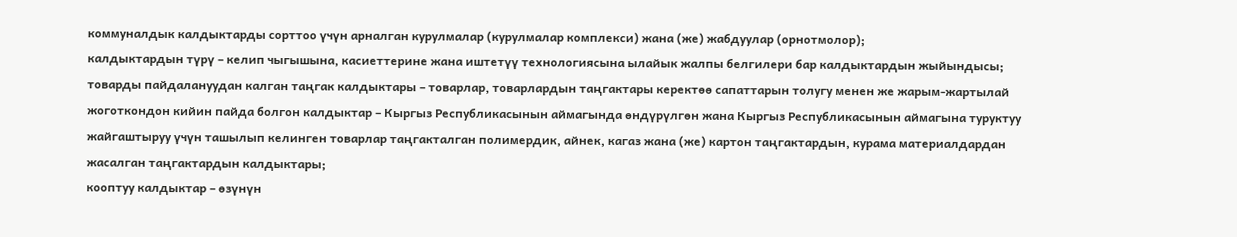коммуналдык калдыктарды сорттоо үчүн арналган курулмалар (курулмалар комплекси) жана (же) жабдуулар (орнотмолор);
калдыктардын түрү – келип чыгышына, касиеттерине жана иштетүү технологиясына ылайык жалпы белгилери бар калдыктардын жыйындысы;
товарды пайдалануудан калган таңгак калдыктары – товарлар, товарлардын таңгактары керектөө сапаттарын толугу менен же жарым-жартылай жоготкондон кийин пайда болгон калдыктар – Кыргыз Республикасынын аймагында өндүрүлгөн жана Кыргыз Республикасынын аймагына туруктуу жайгаштыруу үчүн ташылып келинген товарлар таңгакталган полимердик, айнек, кагаз жана (же) картон таңгактардын, курама материалдардан жасалган таңгактардын калдыктары;
кооптуу калдыктар – өзүнүн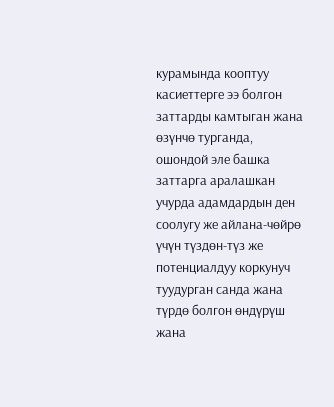курамында кооптуу касиеттерге ээ болгон заттарды камтыган жана өзүнчө турганда, ошондой эле башка заттарга аралашкан учурда адамдардын ден соолугу же айлана-чөйрө үчүн түздөн-түз же потенциалдуу коркунуч туудурган санда жана түрдө болгон өндүрүш жана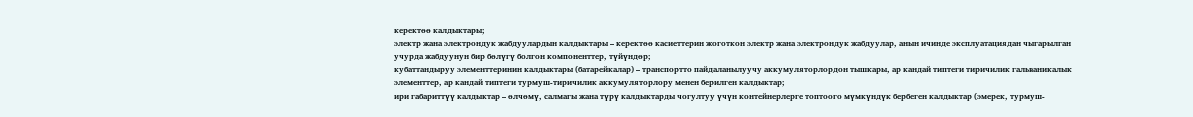керектөө калдыктары;
электр жана электрондук жабдуулардын калдыктары – керектөө касиеттерин жоготкон электр жана электрондук жабдуулар, анын ичинде эксплуатациядан чыгарылган учурда жабдуунун бир бөлүгү болгон компоненттер, түйүндөр;
кубаттандыруу элементтеринин калдыктары (батарейкалар) – транспортто пайдаланылуучу аккумуляторлордон тышкары, ар кандай типтеги тиричилик гальваникалык элементтер, ар кандай типтеги турмуш-тиричилик аккумуляторлору менен берилген калдыктар;
ири габариттүү калдыктар – өлчөмү, салмагы жана түрү калдыктарды чогултуу үчүн контейнерлерге топтоого мүмкүндүк бербеген калдыктар (эмерек, турмуш-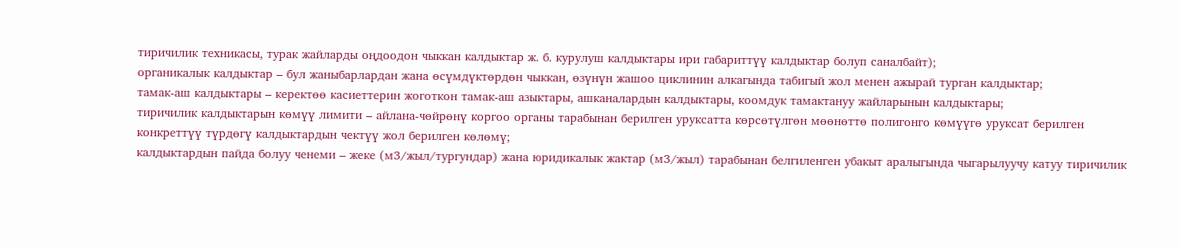тиричилик техникасы, турак жайларды оңдоодон чыккан калдыктар ж. б. курулуш калдыктары ири габариттүү калдыктар болуп саналбайт);
органикалык калдыктар – бул жаныбарлардан жана өсүмдүктөрдөн чыккан, өзүнүн жашоо циклинин алкагында табигый жол менен ажырай турган калдыктар;
тамак-аш калдыктары – керектөө касиеттерин жоготкон тамак-аш азыктары, ашканалардын калдыктары, коомдук тамактануу жайларынын калдыктары;
тиричилик калдыктарын көмүү лимити – айлана-чөйрөнү коргоо органы тарабынан берилген уруксатта көрсөтүлгөн мөөнөттө полигонго көмүүгө уруксат берилген конкреттүү түрдөгү калдыктардын чектүү жол берилген көлөмү;
калдыктардын пайда болуу ченеми – жеке (м3/жыл/тургундар) жана юридикалык жактар (м3/жыл) тарабынан белгиленген убакыт аралыгында чыгарылуучу катуу тиричилик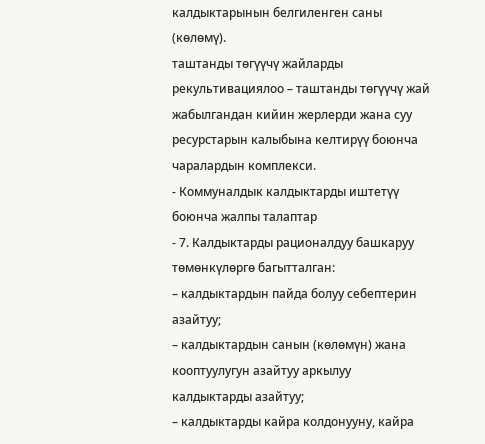калдыктарынын белгиленген саны (көлөмү).
таштанды төгүүчү жайларды рекультивациялоо – таштанды төгүүчү жай жабылгандан кийин жерлерди жана суу ресурстарын калыбына келтирүү боюнча чаралардын комплекси.
- Коммуналдык калдыктарды иштетүү боюнча жалпы талаптар
- 7. Калдыктарды рационалдуу башкаруу төмөнкүлөргө багытталган:
– калдыктардын пайда болуу себептерин азайтуу;
– калдыктардын санын (көлөмүн) жана кооптуулугун азайтуу аркылуу калдыктарды азайтуу;
– калдыктарды кайра колдонууну, кайра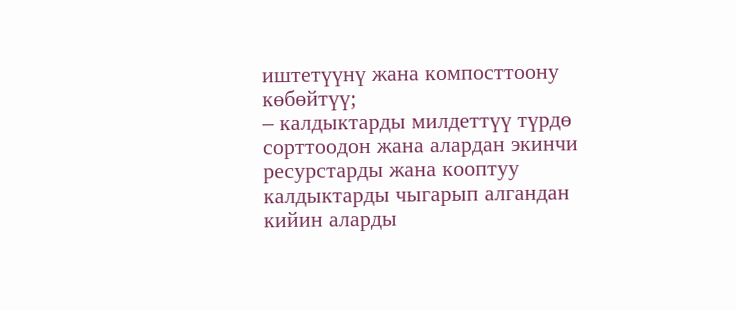иштетүүнү жана компосттоону көбөйтүү;
– калдыктарды милдеттүү түрдө сорттоодон жана алардан экинчи ресурстарды жана кооптуу калдыктарды чыгарып алгандан кийин аларды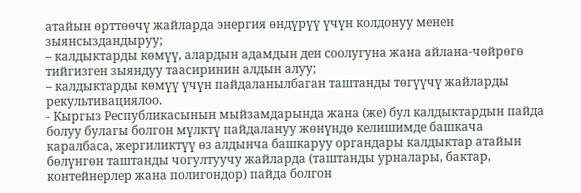атайын өрттөөчү жайларда энергия өндүрүү үчүн колдонуу менен зыянсыздандыруу;
– калдыктарды көмүү, алардын адамдын ден соолугуна жана айлана-чөйрөгө тийгизген зыяндуу таасиринин алдын алуу;
– калдыктарды көмүү үчүн пайдаланылбаган таштанды төгүүчү жайларды рекультивациялоо.
- Кыргыз Республикасынын мыйзамдарында жана (же) бул калдыктардын пайда болуу булагы болгон мүлктү пайдалануу жөнүндө келишимде башкача каралбаса, жергиликтүү өз алдынча башкаруу органдары калдыктар атайын бөлүнгөн таштанды чогултуучу жайларда (таштанды урналары, бактар, контейнерлер жана полигондор) пайда болгон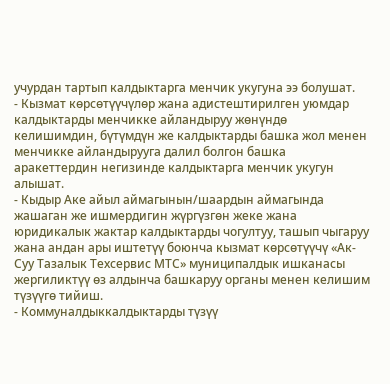учурдан тартып калдыктарга менчик укугуна ээ болушат.
- Кызмат көрсөтүүчүлөр жана адистештирилген уюмдар калдыктарды менчикке айландыруу жөнүндө келишимдин, бүтүмдүн же калдыктарды башка жол менен менчикке айландырууга далил болгон башка аракеттердин негизинде калдыктарга менчик укугун алышат.
- Кыдыр Аке айыл аймагынын/шаардын аймагында жашаган же ишмердигин жүргүзгөн жеке жана юридикалык жактар калдыктарды чогултуу, ташып чыгаруу жана андан ары иштетүү боюнча кызмат көрсөтүүчү «Ак-Суу Тазалык Техсервис МТС» муниципалдык ишканасы жергиликтүү өз алдынча башкаруу органы менен келишим түзүүгө тийиш.
- Коммуналдыккалдыктарды түзүү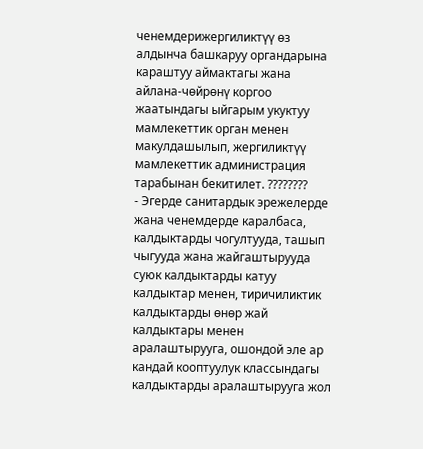ченемдерижергиликтүү өз алдынча башкаруу органдарына караштуу аймактагы жана айлана-чөйрөнү коргоо жаатындагы ыйгарым укуктуу мамлекеттик орган менен макулдашылып, жергиликтүү мамлекеттик администрация тарабынан бекитилет. ????????
- Эгерде санитардык эрежелерде жана ченемдерде каралбаса, калдыктарды чогултууда, ташып чыгууда жана жайгаштырууда суюк калдыктарды катуу калдыктар менен, тиричиликтик калдыктарды өнөр жай калдыктары менен аралаштырууга, ошондой эле ар кандай кооптуулук классындагы калдыктарды аралаштырууга жол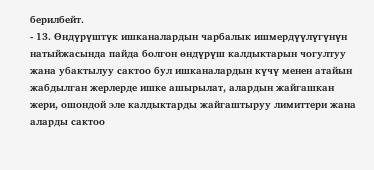берилбейт.
- 13. Өндүрүштүк ишканалардын чарбалык ишмердүүлүгүнүн натыйжасында пайда болгон өндүрүш калдыктарын чогултуу жана убактылуу сактоо бул ишканалардын күчү менен атайын жабдылган жерлерде ишке ашырылат, алардын жайгашкан жери, ошондой эле калдыктарды жайгаштыруу лимиттери жана аларды сактоо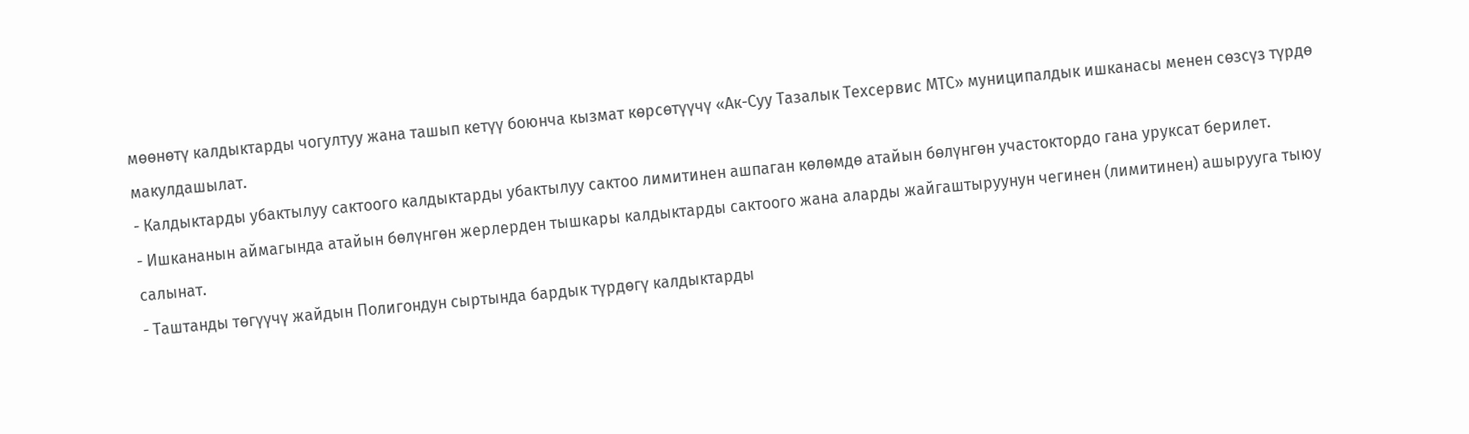мөөнөтү калдыктарды чогултуу жана ташып кетүү боюнча кызмат көрсөтүүчү «Ак-Суу Тазалык Техсервис МТС» муниципалдык ишканасы менен сөзсүз түрдө макулдашылат.
- Калдыктарды убактылуу сактоого калдыктарды убактылуу сактоо лимитинен ашпаган көлөмдө атайын бөлүнгөн участоктордо гана уруксат берилет.
- Ишкананын аймагында атайын бөлүнгөн жерлерден тышкары калдыктарды сактоого жана аларды жайгаштыруунун чегинен (лимитинен) ашырууга тыюу салынат.
- Таштанды төгүүчү жайдын Полигондун сыртында бардык түрдөгү калдыктарды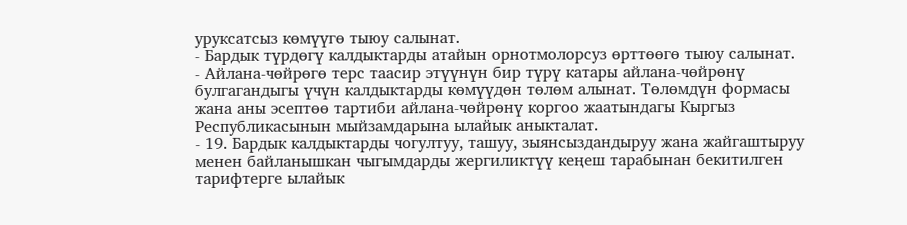уруксатсыз көмүүгө тыюу салынат.
- Бардык түрдөгү калдыктарды атайын орнотмолорсуз өрттөөгө тыюу салынат.
- Айлана-чөйрөгө терс таасир этүүнүн бир түрү катары айлана-чөйрөнү булгагандыгы үчүн калдыктарды көмүүдөн төлөм алынат. Төлөмдүн формасы жана аны эсептөө тартиби айлана-чөйрөнү коргоо жаатындагы Кыргыз Республикасынын мыйзамдарына ылайык аныкталат.
- 19. Бардык калдыктарды чогултуу, ташуу, зыянсыздандыруу жана жайгаштыруу менен байланышкан чыгымдарды жергиликтүү кеңеш тарабынан бекитилген тарифтерге ылайык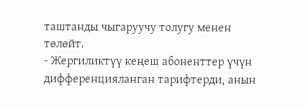таштанды чыгаруучу толугу менен төлөйт.
- Жергиликтүү кеңеш абоненттер үчүн дифференцияланган тарифтерди, анын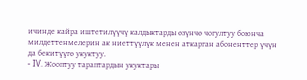ичинде кайра иштетилүүчү калдыктарды өзүнчө чогултуу боюнча милдеттенмелерин ак ниеттүүлүк менен аткарган абоненттер үчүн да бекитүүгө укуктуу.
- IV. Жооптуу тараптардын укуктары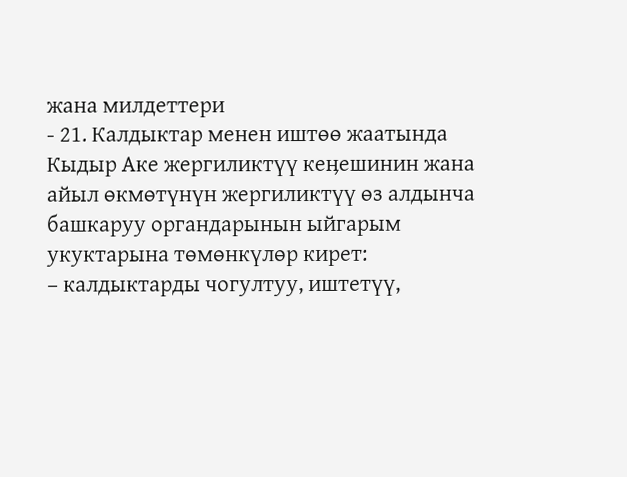жана милдеттери
- 21. Калдыктар менен иштөө жаатында Кыдыр Аке жергиликтүү кеӊешинин жана айыл өкмөтүнүн жергиликтүү өз алдынча башкаруу органдарынын ыйгарым укуктарына төмөнкүлөр кирет:
– калдыктарды чогултуу, иштетүү,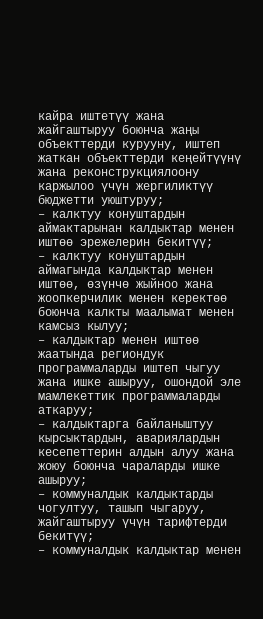кайра иштетүү жана жайгаштыруу боюнча жаңы объекттерди курууну, иштеп жаткан объекттерди кеңейтүүнү жана реконструкциялоону каржылоо үчүн жергиликтүү бюджетти уюштуруу;
– калктуу конуштардын аймактарынан калдыктар менен иштөө эрежелерин бекитүү;
– калктуу конуштардын аймагында калдыктар менен иштөө, өзүнчө жыйноо жана жоопкерчилик менен керектөө боюнча калкты маалымат менен камсыз кылуу;
– калдыктар менен иштөө жаатында региондук программаларды иштеп чыгуу жана ишке ашыруу, ошондой эле мамлекеттик программаларды аткаруу;
– калдыктарга байланыштуу кырсыктардын, авариялардын кесепеттерин алдын алуу жана жоюу боюнча чараларды ишке ашыруу;
– коммуналдык калдыктарды чогултуу, ташып чыгаруу, жайгаштыруу үчүн тарифтерди бекитүү;
– коммуналдык калдыктар менен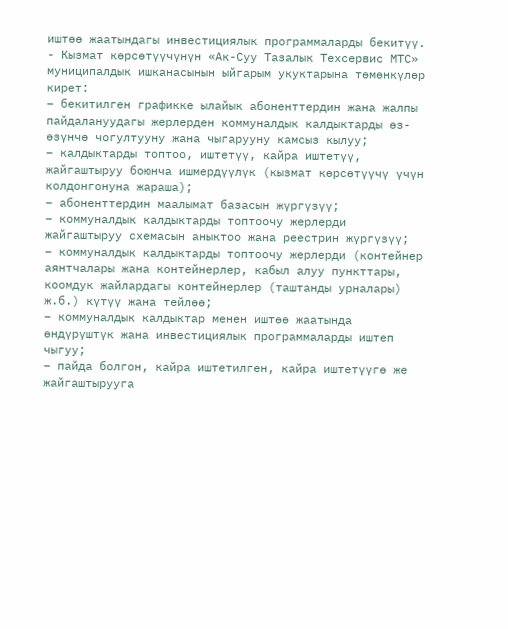иштөө жаатындагы инвестициялык программаларды бекитүү.
- Кызмат көрсөтүүчүнүн «Ак-Суу Тазалык Техсервис МТС» муниципалдык ишканасынын ыйгарым укуктарына төмөнкүлөр кирет:
– бекитилген графикке ылайык абоненттердин жана жалпы пайдалануудагы жерлерден коммуналдык калдыктарды өз-өзүнчө чогултууну жана чыгарууну камсыз кылуу;
– калдыктарды топтоо, иштетүү, кайра иштетүү, жайгаштыруу боюнча ишмердүүлүк (кызмат көрсөтүүчү үчүн колдонгонуна жараша);
– абоненттердин маалымат базасын жүргүзүү;
– коммуналдык калдыктарды топтоочу жерлерди жайгаштыруу схемасын аныктоо жана реестрин жүргүзүү;
– коммуналдык калдыктарды топтоочу жерлерди (контейнер аянтчалары жана контейнерлер, кабыл алуу пункттары, коомдук жайлардагы контейнерлер (таштанды урналары) ж.б.) күтүү жана тейлөө;
– коммуналдык калдыктар менен иштөө жаатында өндүрүштүк жана инвестициялык программаларды иштеп чыгуу;
– пайда болгон, кайра иштетилген, кайра иштетүүгө же жайгаштырууга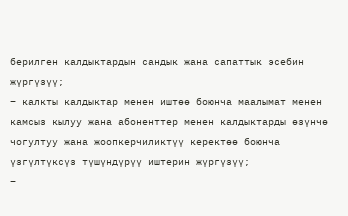берилген калдыктардын сандык жана сапаттык эсебин жүргүзүү;
– калкты калдыктар менен иштөө боюнча маалымат менен камсыз кылуу жана абоненттер менен калдыктарды өзүнчө чогултуу жана жоопкерчиликтүү керектөө боюнча үзгүлтүксүз түшүндүрүү иштерин жүргүзүү;
–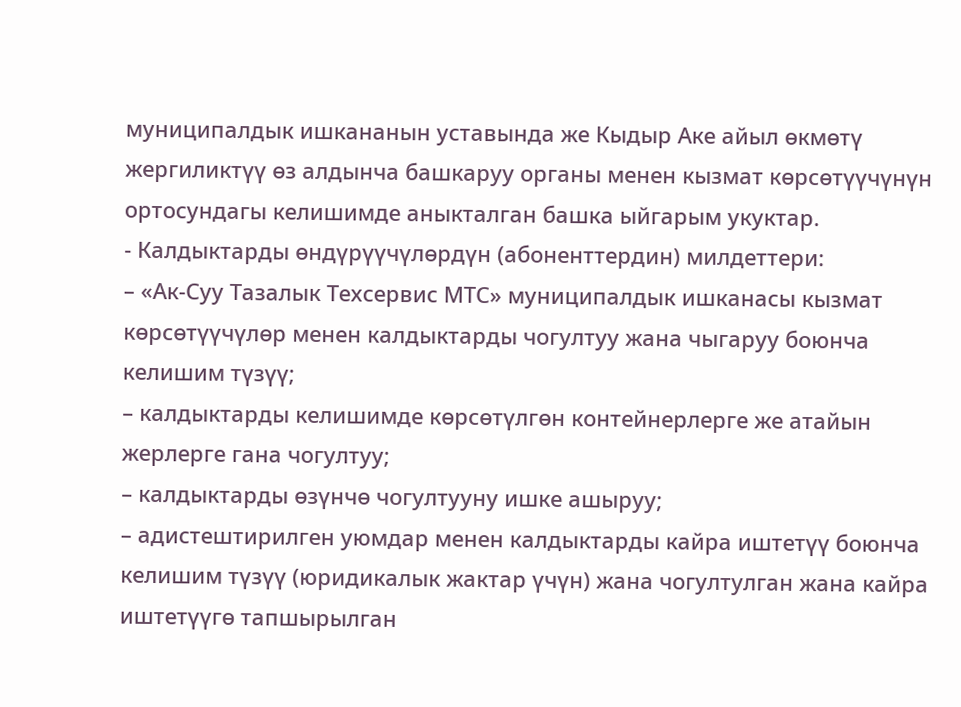муниципалдык ишкананын уставында же Кыдыр Аке айыл өкмөтү жергиликтүү өз алдынча башкаруу органы менен кызмат көрсөтүүчүнүн ортосундагы келишимде аныкталган башка ыйгарым укуктар.
- Калдыктарды өндүрүүчүлөрдүн (абоненттердин) милдеттери:
– «Ак-Суу Тазалык Техсервис МТС» муниципалдык ишканасы кызмат көрсөтүүчүлөр менен калдыктарды чогултуу жана чыгаруу боюнча келишим түзүү;
– калдыктарды келишимде көрсөтүлгөн контейнерлерге же атайын жерлерге гана чогултуу;
– калдыктарды өзүнчө чогултууну ишке ашыруу;
– адистештирилген уюмдар менен калдыктарды кайра иштетүү боюнча келишим түзүү (юридикалык жактар үчүн) жана чогултулган жана кайра иштетүүгө тапшырылган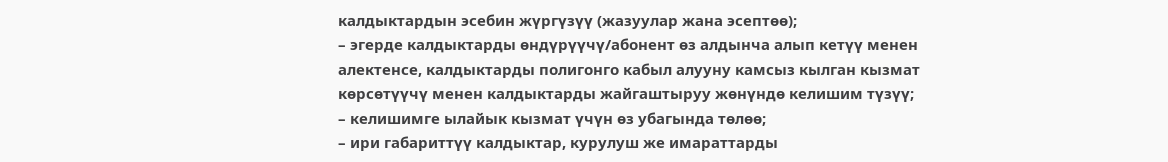калдыктардын эсебин жүргүзүү (жазуулар жана эсептөө);
– эгерде калдыктарды өндүрүүчү/абонент өз алдынча алып кетүү менен алектенсе, калдыктарды полигонго кабыл алууну камсыз кылган кызмат көрсөтүүчү менен калдыктарды жайгаштыруу жөнүндө келишим түзүү;
– келишимге ылайык кызмат үчүн өз убагында төлөө;
– ири габариттүү калдыктар, курулуш же имараттарды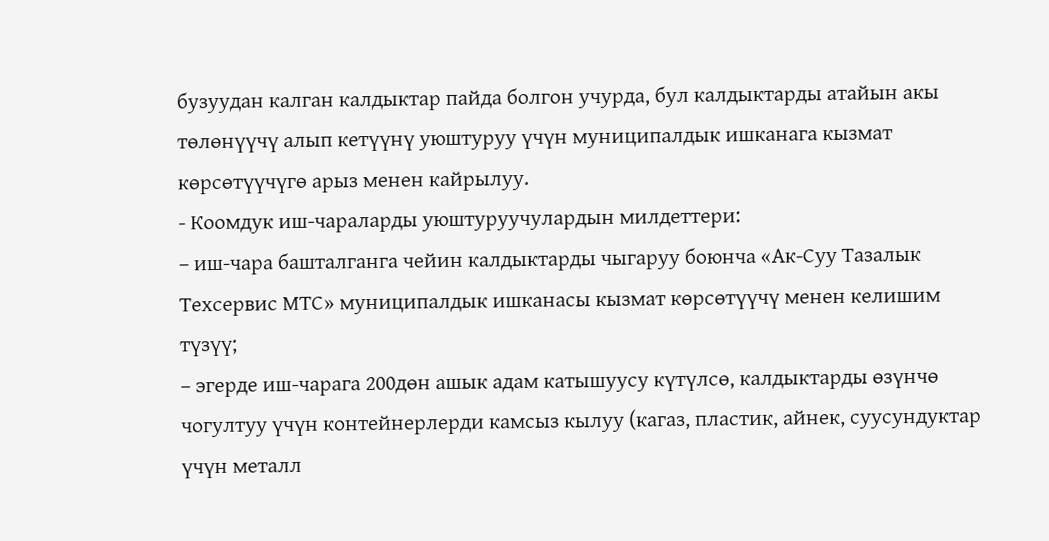бузуудан калган калдыктар пайда болгон учурда, бул калдыктарды атайын акы төлөнүүчү алып кетүүнү уюштуруу үчүн муниципалдык ишканага кызмат көрсөтүүчүгө арыз менен кайрылуу.
- Коомдук иш-чараларды уюштуруучулардын милдеттери:
– иш-чара башталганга чейин калдыктарды чыгаруу боюнча «Ак-Суу Тазалык Техсервис МТС» муниципалдык ишканасы кызмат көрсөтүүчү менен келишим түзүү;
– эгерде иш-чарага 200дөн ашык адам катышуусу күтүлсө, калдыктарды өзүнчө чогултуу үчүн контейнерлерди камсыз кылуу (кагаз, пластик, айнек, суусундуктар үчүн металл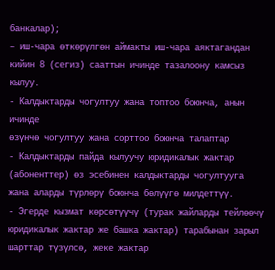банкалар);
– иш-чара өткөрүлгөн аймакты иш-чара аяктагандан кийин 8 (сегиз) сааттын ичинде тазалоону камсыз кылуу.
- Калдыктарды чогултуу жана топтоо боюнча, анын ичинде
өзүнчө чогултуу жана сорттоо боюнча талаптар
- Калдыктарды пайда кылуучу юридикалык жактар (абоненттер) өз эсебинен калдыктарды чогултууга жана аларды түрлөрү боюнча бөлүүгө милдеттүү.
- Эгерде кызмат көрсөтүүчү (турак жайларды тейлөөчү юридикалык жактар же башка жактар) тарабынан зарыл шарттар түзүлсө, жеке жактар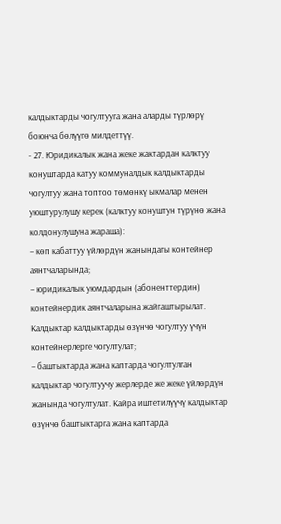калдыктарды чогултууга жана аларды түрлөрү боюнча бөлүүгө милдеттүү.
- 27. Юридикалык жана жеке жактардан калктуу конуштарда катуу коммуналдык калдыктарды чогултуу жана топтоо төмөнкү ыкмалар менен уюштурулушу керек (калктуу конуштун түрүнө жана колдонулушуна жараша):
– көп кабаттуу үйлөрдүн жанындагы контейнер аянтчаларында;
– юридикалык уюмдардын (абоненттердин) контейнердик аянтчаларына жайгаштырылат. Калдыктар калдыктарды өзүнчө чогултуу үчүн контейнерлерге чогултулат;
– баштыктарда жана каптарда чогултулган калдыктар чогултуучу жерлерде же жеке үйлөрдүн жанында чогултулат. Кайра иштетилүүчү калдыктар өзүнчө баштыктарга жана каптарда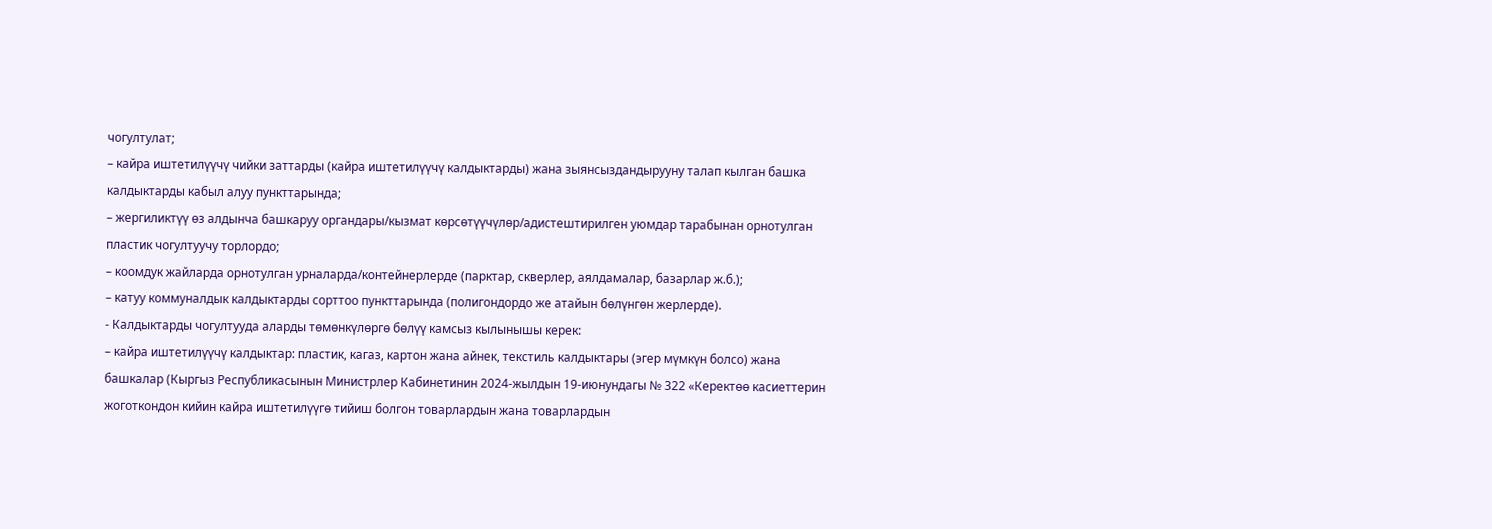чогултулат;
– кайра иштетилүүчү чийки заттарды (кайра иштетилүүчү калдыктарды) жана зыянсыздандырууну талап кылган башка калдыктарды кабыл алуу пункттарында;
– жергиликтүү өз алдынча башкаруу органдары/кызмат көрсөтүүчүлөр/адистештирилген уюмдар тарабынан орнотулган пластик чогултуучу торлордо;
– коомдук жайларда орнотулган урналарда/контейнерлерде (парктар, скверлер, аялдамалар, базарлар ж.б.);
– катуу коммуналдык калдыктарды сорттоо пункттарында (полигондордо же атайын бөлүнгөн жерлерде).
- Калдыктарды чогултууда аларды төмөнкүлөргө бөлүү камсыз кылынышы керек:
– кайра иштетилүүчү калдыктар: пластик, кагаз, картон жана айнек, текстиль калдыктары (эгер мүмкүн болсо) жана башкалар (Кыргыз Республикасынын Министрлер Кабинетинин 2024-жылдын 19-июнундагы № 322 «Керектөө касиеттерин жоготкондон кийин кайра иштетилүүгө тийиш болгон товарлардын жана товарлардын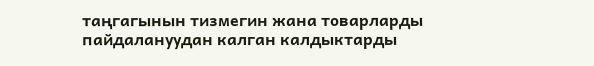таңгагынын тизмегин жана товарларды пайдалануудан калган калдыктарды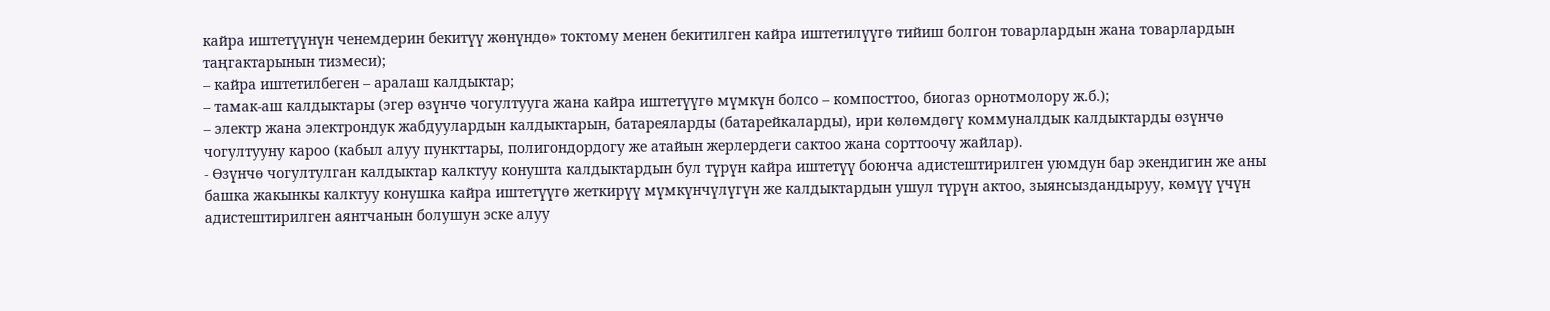кайра иштетүүнүн ченемдерин бекитүү жөнүндө» токтому менен бекитилген кайра иштетилүүгө тийиш болгон товарлардын жана товарлардын таңгактарынын тизмеси);
– кайра иштетилбеген – аралаш калдыктар;
– тамак-аш калдыктары (эгер өзүнчө чогултууга жана кайра иштетүүгө мүмкүн болсо – компосттоо, биогаз орнотмолору ж.б.);
– электр жана электрондук жабдуулардын калдыктарын, батареяларды (батарейкаларды), ири көлөмдөгү коммуналдык калдыктарды өзүнчө чогултууну кароо (кабыл алуу пункттары, полигондордогу же атайын жерлердеги сактоо жана сорттоочу жайлар).
- Өзүнчө чогултулган калдыктар калктуу конушта калдыктардын бул түрүн кайра иштетүү боюнча адистештирилген уюмдун бар экендигин же аны башка жакынкы калктуу конушка кайра иштетүүгө жеткирүү мүмкүнчүлүгүн же калдыктардын ушул түрүн актоо, зыянсыздандыруу, көмүү үчүн адистештирилген аянтчанын болушун эске алуу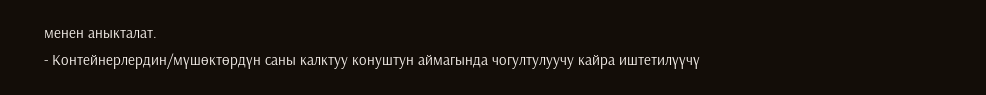менен аныкталат.
- Контейнерлердин/мүшөктөрдүн саны калктуу конуштун аймагында чогултулуучу кайра иштетилүүчү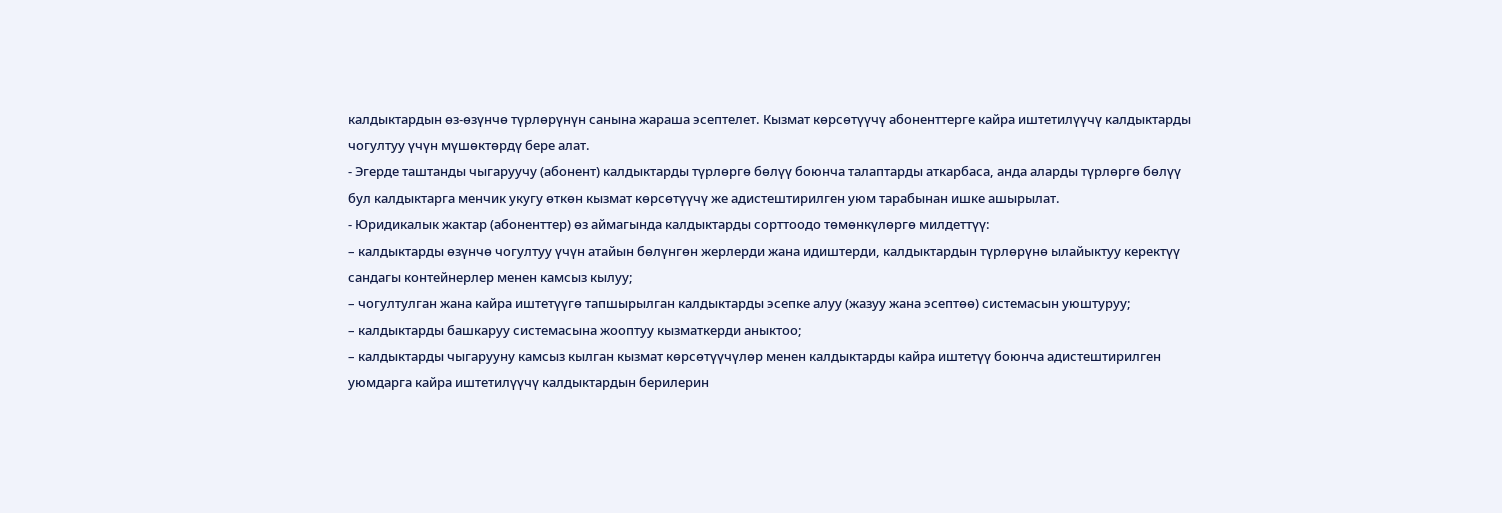калдыктардын өз-өзүнчө түрлөрүнүн санына жараша эсептелет. Кызмат көрсөтүүчү абоненттерге кайра иштетилүүчү калдыктарды чогултуу үчүн мүшөктөрдү бере алат.
- Эгерде таштанды чыгаруучу (абонент) калдыктарды түрлөргө бөлүү боюнча талаптарды аткарбаса, анда аларды түрлөргө бөлүү бул калдыктарга менчик укугу өткөн кызмат көрсөтүүчү же адистештирилген уюм тарабынан ишке ашырылат.
- Юридикалык жактар (абоненттер) өз аймагында калдыктарды сорттоодо төмөнкүлөргө милдеттүү:
– калдыктарды өзүнчө чогултуу үчүн атайын бөлүнгөн жерлерди жана идиштерди, калдыктардын түрлөрүнө ылайыктуу керектүү сандагы контейнерлер менен камсыз кылуу;
– чогултулган жана кайра иштетүүгө тапшырылган калдыктарды эсепке алуу (жазуу жана эсептөө) системасын уюштуруу;
– калдыктарды башкаруу системасына жооптуу кызматкерди аныктоо;
– калдыктарды чыгарууну камсыз кылган кызмат көрсөтүүчүлөр менен калдыктарды кайра иштетүү боюнча адистештирилген уюмдарга кайра иштетилүүчү калдыктардын берилерин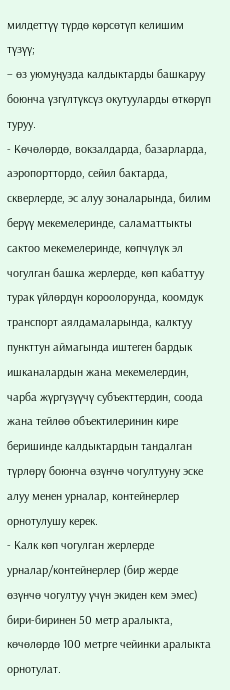милдеттүү түрдө көрсөтүп келишим түзүү;
– өз уюмуңузда калдыктарды башкаруу боюнча үзгүлтүксүз окутууларды өткөрүп туруу.
- Көчөлөрдө, вокзалдарда, базарларда, аэропорттордо, сейил бактарда, скверлерде, эс алуу зоналарында, билим берүү мекемелеринде, саламаттыкты сактоо мекемелеринде, көпчүлүк эл чогулган башка жерлерде, көп кабаттуу турак үйлөрдүн короолорунда, коомдук транспорт аялдамаларында, калктуу пункттун аймагында иштеген бардык ишканалардын жана мекемелердин, чарба жүргүзүүчү субъекттердин, соода жана тейлөө объектилеринин кире беришинде калдыктардын тандалган түрлөрү боюнча өзүнчө чогултууну эске алуу менен урналар, контейнерлер орнотулушу керек.
- Калк көп чогулган жерлерде урналар/контейнерлер (бир жерде өзүнчө чогултуу үчүн экиден кем эмес) бири-биринен 50 метр аралыкта, көчөлөрдө 100 метрге чейинки аралыкта орнотулат.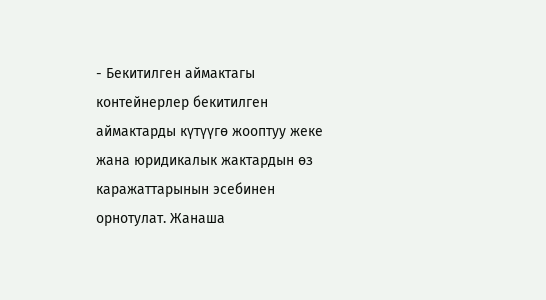- Бекитилген аймактагы контейнерлер бекитилген аймактарды күтүүгө жооптуу жеке жана юридикалык жактардын өз каражаттарынын эсебинен орнотулат. Жанаша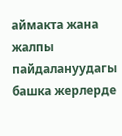аймакта жана жалпы пайдалануудагы башка жерлерде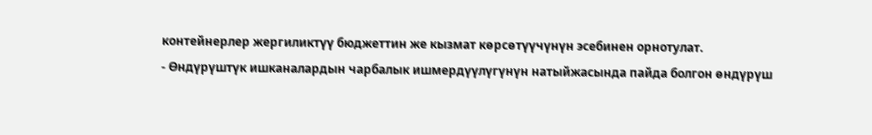контейнерлер жергиликтүү бюджеттин же кызмат көрсөтүүчүнүн эсебинен орнотулат.
- Өндүрүштүк ишканалардын чарбалык ишмердүүлүгүнүн натыйжасында пайда болгон өндүрүш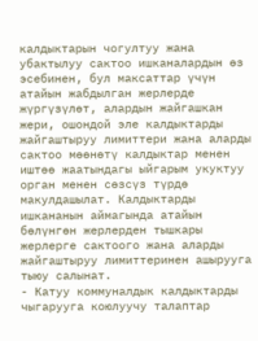калдыктарын чогултуу жана убактылуу сактоо ишканалардын өз эсебинен, бул максаттар үчүн атайын жабдылган жерлерде жүргүзүлөт, алардын жайгашкан жери, ошондой эле калдыктарды жайгаштыруу лимиттери жана аларды сактоо мөөнөтү калдыктар менен иштөө жаатындагы ыйгарым укуктуу орган менен сөзсүз түрдө макулдашылат. Калдыктарды ишкананын аймагында атайын бөлүнгөн жерлерден тышкары жерлерге сактоого жана аларды жайгаштыруу лимиттеринен ашырууга тыюу салынат.
- Катуу коммуналдык калдыктарды чыгарууга коюлуучу талаптар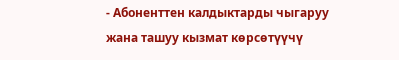- Абоненттен калдыктарды чыгаруу жана ташуу кызмат көрсөтүүчү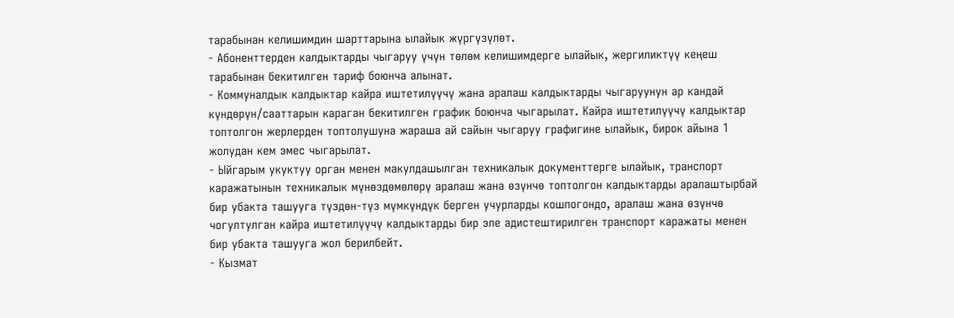тарабынан келишимдин шарттарына ылайык жүргүзүлөт.
- Абоненттерден калдыктарды чыгаруу үчүн төлөм келишимдерге ылайык, жергиликтүү кеңеш тарабынан бекитилген тариф боюнча алынат.
- Коммуналдык калдыктар кайра иштетилүүчү жана аралаш калдыктарды чыгаруунун ар кандай күндөрүн/сааттарын караган бекитилген график боюнча чыгарылат. Кайра иштетилүүчү калдыктар топтолгон жерлерден топтолушуна жараша ай сайын чыгаруу графигине ылайык, бирок айына 1 жолудан кем эмес чыгарылат.
- Ыйгарым укуктуу орган менен макулдашылган техникалык документтерге ылайык, транспорт каражатынын техникалык мүнөздөмөлөрү аралаш жана өзүнчө топтолгон калдыктарды аралаштырбай бир убакта ташууга түздөн-түз мүмкүндүк берген учурларды кошпогондо, аралаш жана өзүнчө чогултулган кайра иштетилүүчү калдыктарды бир эле адистештирилген транспорт каражаты менен бир убакта ташууга жол берилбейт.
- Кызмат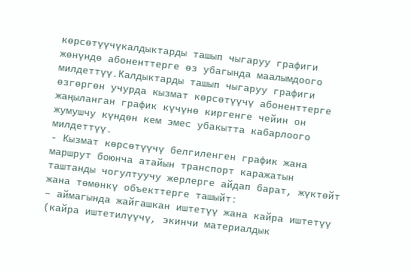көрсөтүүчүкалдыктарды ташып чыгаруу графиги жөнүндө абоненттерге өз убагында маалымдоого милдеттүү.Калдыктарды ташып чыгаруу графиги өзгөргөн учурда кызмат көрсөтүүчү абоненттерге жаңыланган график күчүнө киргенге чейин он жумушчу күндөн кем эмес убакытта кабарлоого милдеттүү.
- Кызмат көрсөтүүчү белгиленген график жана маршрут боюнча атайын транспорт каражатын таштанды чогултуучу жерлерге айдап барат, жүктөйт жана төмөнкү объекттерге ташыйт:
– аймагында жайгашкан иштетүү жана кайра иштетүү (кайра иштетилүүчү, экинчи материалдык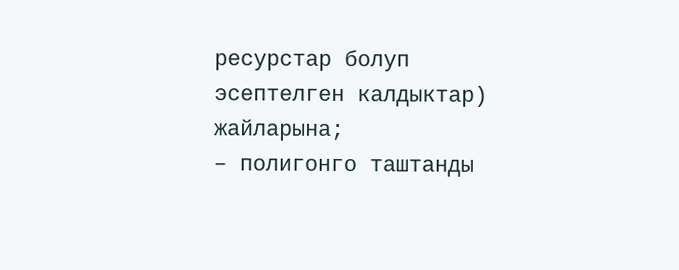ресурстар болуп эсептелген калдыктар) жайларына;
– полигонго таштанды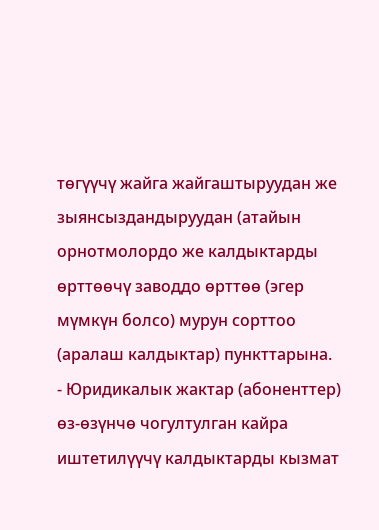төгүүчү жайга жайгаштыруудан же зыянсыздандыруудан (атайын орнотмолордо же калдыктарды өрттөөчү заводдо өрттөө (эгер мүмкүн болсо) мурун сорттоо (аралаш калдыктар) пункттарына.
- Юридикалык жактар (абоненттер) өз-өзүнчө чогултулган кайра иштетилүүчү калдыктарды кызмат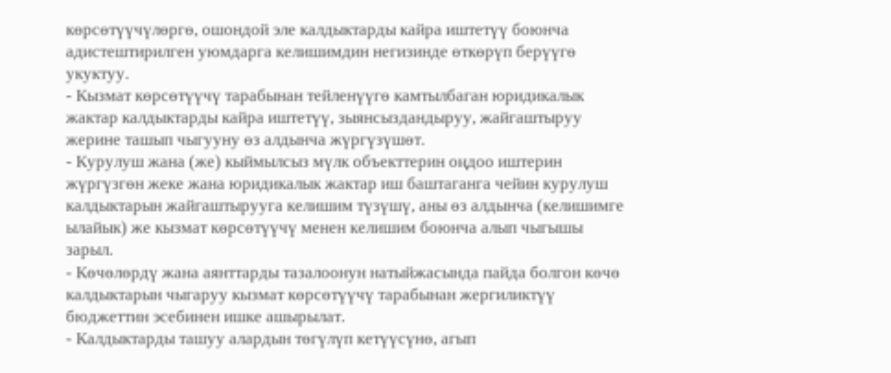көрсөтүүчүлөргө, ошондой эле калдыктарды кайра иштетүү боюнча адистештирилген уюмдарга келишимдин негизинде өткөрүп берүүгө укуктуу.
- Кызмат көрсөтүүчү тарабынан тейленүүгө камтылбаган юридикалык жактар калдыктарды кайра иштетүү, зыянсыздандыруу, жайгаштыруу жерине ташып чыгууну өз алдынча жүргүзүшөт.
- Курулуш жана (же) кыймылсыз мүлк объекттерин оңдоо иштерин жүргүзгөн жеке жана юридикалык жактар иш баштаганга чейин курулуш калдыктарын жайгаштырууга келишим түзүшү, аны өз алдынча (келишимге ылайык) же кызмат көрсөтүүчү менен келишим боюнча алып чыгышы зарыл.
- Көчөлөрдү жана аянттарды тазалоонун натыйжасында пайда болгон көчө калдыктарын чыгаруу кызмат көрсөтүүчү тарабынан жергиликтүү бюджеттин эсебинен ишке ашырылат.
- Калдыктарды ташуу алардын төгүлүп кетүүсүнө, агып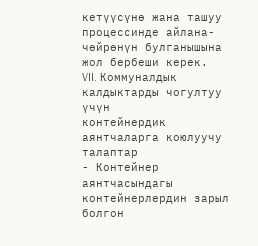кетүүсүнө жана ташуу процессинде айлана-чөйрөнүн булганышына жол бербеши керек.
VII. Коммуналдык калдыктарды чогултуу үчүн
контейнердик аянтчаларга коюлуучу талаптар
- Контейнер аянтчасындагы контейнерлердин зарыл болгон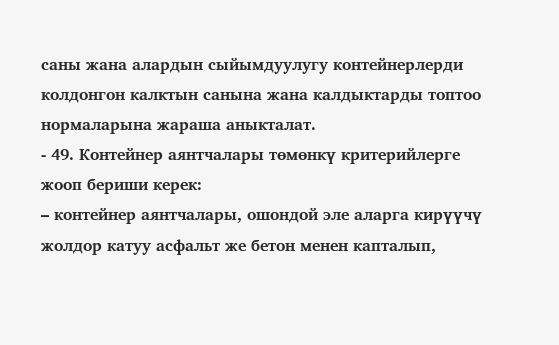саны жана алардын сыйымдуулугу контейнерлерди колдонгон калктын санына жана калдыктарды топтоо нормаларына жараша аныкталат.
- 49. Контейнер аянтчалары төмөнкү критерийлерге жооп бериши керек:
– контейнер аянтчалары, ошондой эле аларга кирүүчү жолдор катуу асфальт же бетон менен капталып,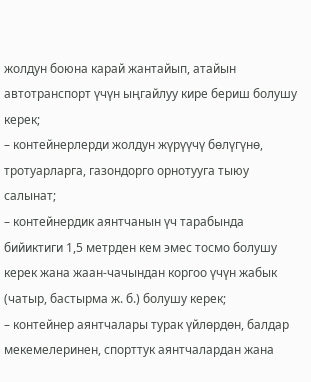жолдун боюна карай жантайып, атайын автотранспорт үчүн ыңгайлуу кире бериш болушу керек;
– контейнерлерди жолдун жүрүүчү бөлүгүнө, тротуарларга, газондорго орнотууга тыюу салынат;
– контейнердик аянтчанын үч тарабында бийиктиги 1,5 метрден кем эмес тосмо болушу керек жана жаан-чачындан коргоо үчүн жабык (чатыр, бастырма ж. б.) болушу керек;
– контейнер аянтчалары турак үйлөрдөн, балдар мекемелеринен, спорттук аянтчалардан жана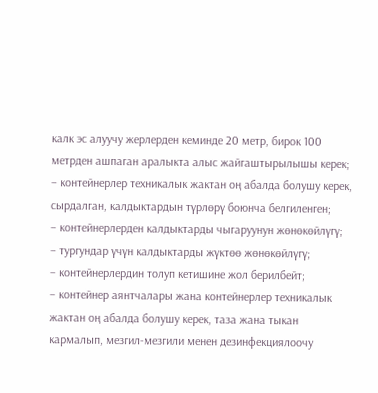калк эс алуучу жерлерден кеминде 20 метр, бирок 100 метрден ашпаган аралыкта алыс жайгаштырылышы керек;
– контейнерлер техникалык жактан оң абалда болушу керек, сырдалган, калдыктардын түрлөрү боюнча белгиленген;
– контейнерлерден калдыктарды чыгаруунун жөнөкөйлүгү;
– тургундар үчүн калдыктарды жүктөө жөнөкөйлүгү;
– контейнерлердин толуп кетишине жол берилбейт;
– контейнер аянтчалары жана контейнерлер техникалык жактан оң абалда болушу керек, таза жана тыкан кармалып, мезгил-мезгили менен дезинфекциялоочу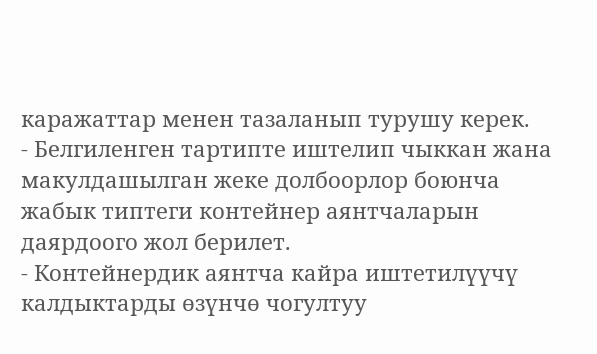каражаттар менен тазаланып турушу керек.
- Белгиленген тартипте иштелип чыккан жана макулдашылган жеке долбоорлор боюнча жабык типтеги контейнер аянтчаларын даярдоого жол берилет.
- Контейнердик аянтча кайра иштетилүүчү калдыктарды өзүнчө чогултуу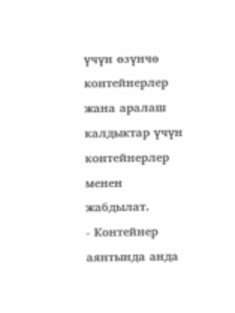үчүн өзүнчө контейнерлер жана аралаш калдыктар үчүн контейнерлер менен жабдылат.
- Контейнер аянтында анда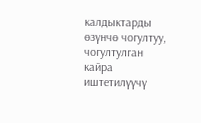калдыктарды өзүнчө чогултуу, чогултулган кайра иштетилүүчү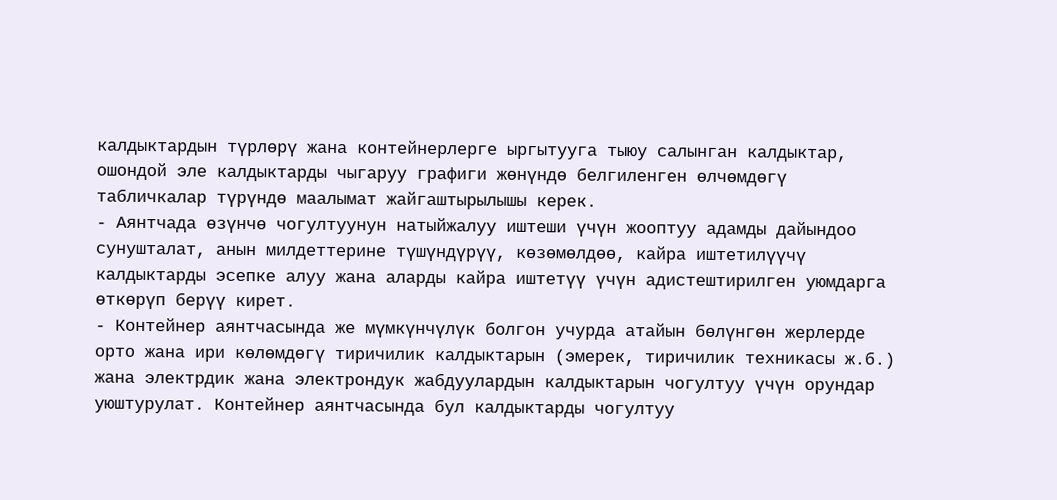калдыктардын түрлөрү жана контейнерлерге ыргытууга тыюу салынган калдыктар, ошондой эле калдыктарды чыгаруу графиги жөнүндө белгиленген өлчөмдөгү табличкалар түрүндө маалымат жайгаштырылышы керек.
- Аянтчада өзүнчө чогултуунун натыйжалуу иштеши үчүн жооптуу адамды дайындоо сунушталат, анын милдеттерине түшүндүрүү, көзөмөлдөө, кайра иштетилүүчү калдыктарды эсепке алуу жана аларды кайра иштетүү үчүн адистештирилген уюмдарга өткөрүп берүү кирет.
- Контейнер аянтчасында же мүмкүнчүлүк болгон учурда атайын бөлүнгөн жерлерде орто жана ири көлөмдөгү тиричилик калдыктарын (эмерек, тиричилик техникасы ж.б.) жана электрдик жана электрондук жабдуулардын калдыктарын чогултуу үчүн орундар уюштурулат. Контейнер аянтчасында бул калдыктарды чогултуу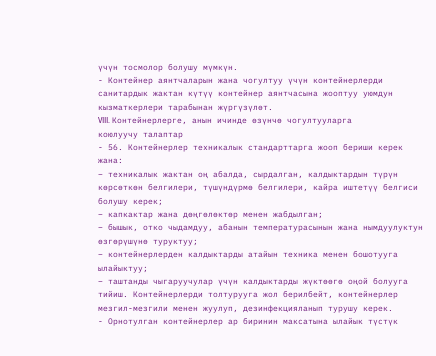үчүн тосмолор болушу мүмкүн.
- Контейнер аянтчаларын жана чогултуу үчүн контейнерлерди санитардык жактан күтүү контейнер аянтчасына жооптуу уюмдун кызматкерлери тарабынан жүргүзүлөт.
VIII. Контейнерлерге, анын ичинде өзүнчө чогултууларга
коюлуучу талаптар
- 56. Контейнерлер техникалык стандарттарга жооп бериши керек жана:
– техникалык жактан оң абалда, сырдалган, калдыктардын түрүн көрсөткөн белгилери, түшүндүрмө белгилери, кайра иштетүү белгиси болушу керек;
– капкактар жана дөңгөлөктөр менен жабдылган;
– бышык, отко чыдамдуу, абанын температурасынын жана нымдуулуктун өзгөрүшүнө туруктуу;
– контейнерлерден калдыктарды атайын техника менен бошотууга ылайыктуу;
– таштанды чыгаруучулар үчүн калдыктарды жүктөөгө оңой болууга тийиш. Контейнерлерди толтурууга жол берилбейт, контейнерлер мезгил-мезгили менен жуулуп, дезинфекцияланып турушу керек.
- Орнотулган контейнерлер ар биринин максатына ылайык түстүк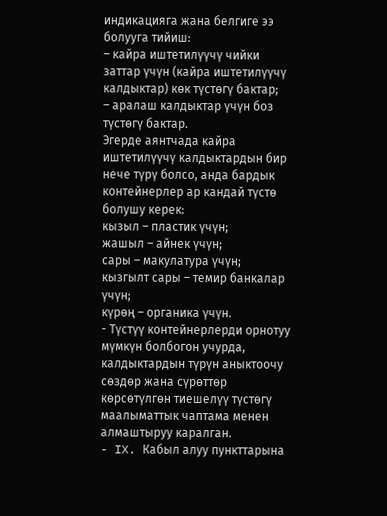индикацияга жана белгиге ээ болууга тийиш:
– кайра иштетилүүчү чийки заттар үчүн (кайра иштетилүүчү калдыктар) көк түстөгү бактар;
– аралаш калдыктар үчүн боз түстөгү бактар.
Эгерде аянтчада кайра иштетилүүчү калдыктардын бир нече түрү болсо, анда бардык контейнерлер ар кандай түстө болушу керек:
кызыл – пластик үчүн;
жашыл – айнек үчүн;
сары – макулатура үчүн;
кызгылт сары – темир банкалар үчүн;
күрөң – органика үчүн.
- Түстүү контейнерлерди орнотуу мүмкүн болбогон учурда, калдыктардын түрүн аныктоочу сөздөр жана сүрөттөр көрсөтүлгөн тиешелүү түстөгү маалыматтык чаптама менен алмаштыруу каралган.
- IX. Кабыл алуу пункттарына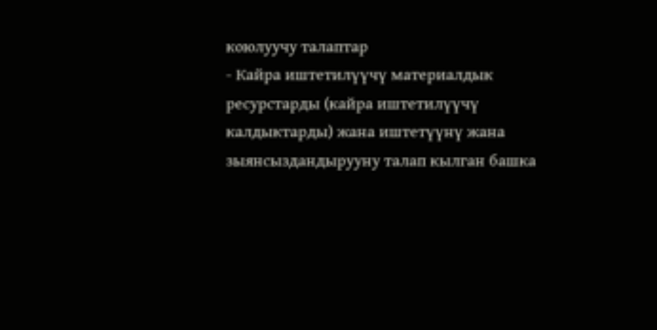коюлуучу талаптар
- Кайра иштетилүүчү материалдык ресурстарды (кайра иштетилүүчү калдыктарды) жана иштетүүнү жана зыянсыздандырууну талап кылган башка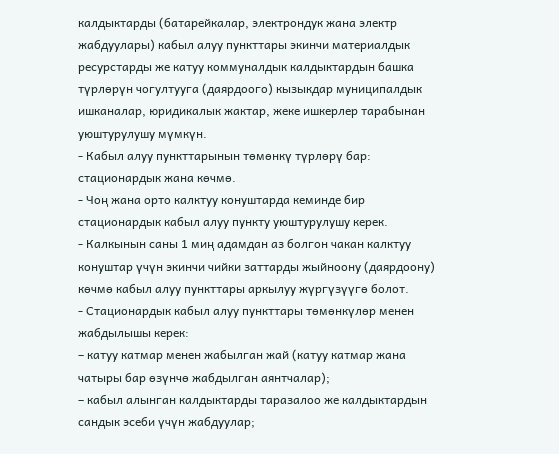калдыктарды (батарейкалар, электрондук жана электр жабдуулары) кабыл алуу пункттары экинчи материалдык ресурстарды же катуу коммуналдык калдыктардын башка түрлөрүн чогултууга (даярдоого) кызыкдар муниципалдык ишканалар, юридикалык жактар, жеке ишкерлер тарабынан уюштурулушу мүмкүн.
- Кабыл алуу пункттарынын төмөнкү түрлөрү бар: стационардык жана көчмө.
- Чоң жана орто калктуу конуштарда кеминде бир стационардык кабыл алуу пункту уюштурулушу керек.
- Калкынын саны 1 миң адамдан аз болгон чакан калктуу конуштар үчүн экинчи чийки заттарды жыйноону (даярдоону) көчмө кабыл алуу пункттары аркылуу жүргүзүүгө болот.
- Стационардык кабыл алуу пункттары төмөнкүлөр менен жабдылышы керек:
– катуу катмар менен жабылган жай (катуу катмар жана чатыры бар өзүнчө жабдылган аянтчалар);
– кабыл алынган калдыктарды таразалоо же калдыктардын сандык эсеби үчүн жабдуулар;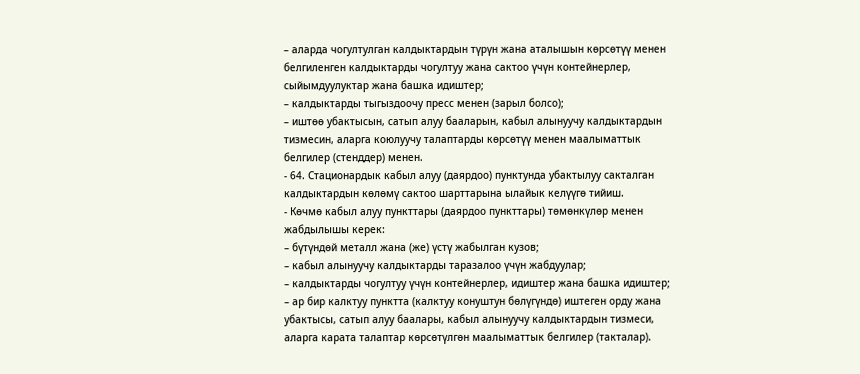– аларда чогултулган калдыктардын түрүн жана аталышын көрсөтүү менен белгиленген калдыктарды чогултуу жана сактоо үчүн контейнерлер, сыйымдуулуктар жана башка идиштер;
– калдыктарды тыгыздоочу пресс менен (зарыл болсо);
– иштөө убактысын, сатып алуу бааларын, кабыл алынуучу калдыктардын тизмесин, аларга коюлуучу талаптарды көрсөтүү менен маалыматтык белгилер (стенддер) менен.
- 64. Стационардык кабыл алуу (даярдоо) пунктунда убактылуу сакталган калдыктардын көлөмү сактоо шарттарына ылайык келүүгө тийиш.
- Көчмө кабыл алуу пункттары (даярдоо пункттары) төмөнкүлөр менен жабдылышы керек:
– бүтүндөй металл жана (же) үстү жабылган кузов;
– кабыл алынуучу калдыктарды таразалоо үчүн жабдуулар;
– калдыктарды чогултуу үчүн контейнерлер, идиштер жана башка идиштер; – ар бир калктуу пунктта (калктуу конуштун бөлүгүндө) иштеген орду жана убактысы, сатып алуу баалары, кабыл алынуучу калдыктардын тизмеси, аларга карата талаптар көрсөтүлгөн маалыматтык белгилер (такталар).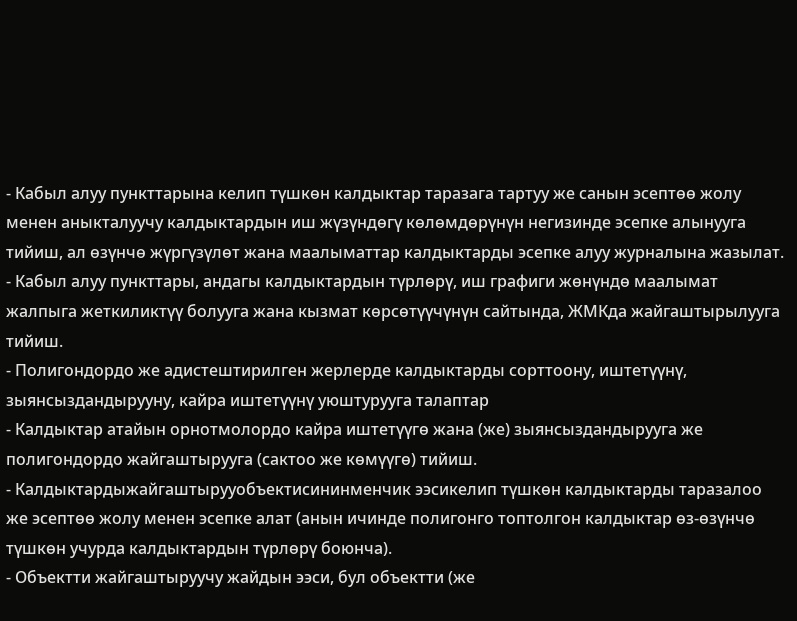- Кабыл алуу пункттарына келип түшкөн калдыктар таразага тартуу же санын эсептөө жолу менен аныкталуучу калдыктардын иш жүзүндөгү көлөмдөрүнүн негизинде эсепке алынууга тийиш, ал өзүнчө жүргүзүлөт жана маалыматтар калдыктарды эсепке алуу журналына жазылат.
- Кабыл алуу пункттары, андагы калдыктардын түрлөрү, иш графиги жөнүндө маалымат жалпыга жеткиликтүү болууга жана кызмат көрсөтүүчүнүн сайтында, ЖМКда жайгаштырылууга тийиш.
- Полигондордо же адистештирилген жерлерде калдыктарды сорттоону, иштетүүнү, зыянсыздандырууну, кайра иштетүүнү уюштурууга талаптар
- Калдыктар атайын орнотмолордо кайра иштетүүгө жана (же) зыянсыздандырууга же полигондордо жайгаштырууга (сактоо же көмүүгө) тийиш.
- Калдыктардыжайгаштырууобъектисининменчик ээсикелип түшкөн калдыктарды таразалоо же эсептөө жолу менен эсепке алат (анын ичинде полигонго топтолгон калдыктар өз-өзүнчө түшкөн учурда калдыктардын түрлөрү боюнча).
- Объектти жайгаштыруучу жайдын ээси, бул объектти (же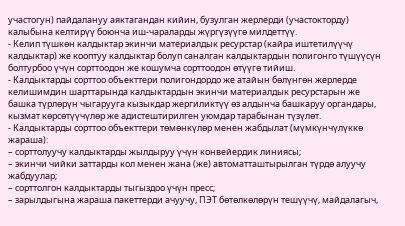участогун) пайдалануу аяктагандан кийин, бузулган жерлерди (участокторду) калыбына келтирүү боюнча иш-чараларды жүргүзүүгө милдеттүү.
- Келип түшкөн калдыктар экинчи материалдык ресурстар (кайра иштетилүүчү калдыктар) же кооптуу калдыктар болуп саналган калдыктардын полигонго түшүүсүн болтурбоо үчүн сорттоодон же кошумча сорттоодон өтүүгө тийиш.
- Калдыктарды сорттоо объекттери полигондордо же атайын бөлүнгөн жерлерде келишимдин шарттарында калдыктардын экинчи материалдык ресурстарын же башка түрлөрүн чыгарууга кызыкдар жергиликтүү өз алдынча башкаруу органдары, кызмат көрсөтүүчүлөр же адистештирилген уюмдар тарабынан түзүлөт.
- Калдыктарды сорттоо объекттери төмөнкүлөр менен жабдылат (мүмкүнчүлүккө жараша):
– сорттолуучу калдыктарды жылдыруу үчүн конвейердик линиясы;
– экинчи чийки заттарды кол менен жана (же) автоматташтырылган түрдө алуучу жабдуулар;
– сорттолгон калдыктарды тыгыздоо үчүн пресс;
– зарылдыгына жараша пакеттерди ачуучу, ПЭТ бөтөлкөлөрүн тешүүчү, майдалагыч,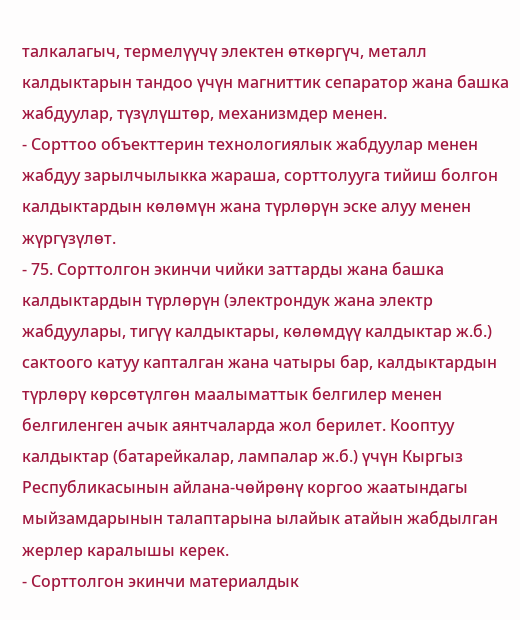талкалагыч, термелүүчү электен өткөргүч, металл калдыктарын тандоо үчүн магниттик сепаратор жана башка жабдуулар, түзүлүштөр, механизмдер менен.
- Сорттоо объекттерин технологиялык жабдуулар менен жабдуу зарылчылыкка жараша, сорттолууга тийиш болгон калдыктардын көлөмүн жана түрлөрүн эске алуу менен жүргүзүлөт.
- 75. Сорттолгон экинчи чийки заттарды жана башка калдыктардын түрлөрүн (электрондук жана электр жабдуулары, тигүү калдыктары, көлөмдүү калдыктар ж.б.) сактоого катуу капталган жана чатыры бар, калдыктардын түрлөрү көрсөтүлгөн маалыматтык белгилер менен белгиленген ачык аянтчаларда жол берилет. Кооптуу калдыктар (батарейкалар, лампалар ж.б.) үчүн Кыргыз Республикасынын айлана-чөйрөнү коргоо жаатындагы мыйзамдарынын талаптарына ылайык атайын жабдылган жерлер каралышы керек.
- Сорттолгон экинчи материалдык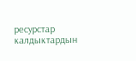ресурстар калдыктардын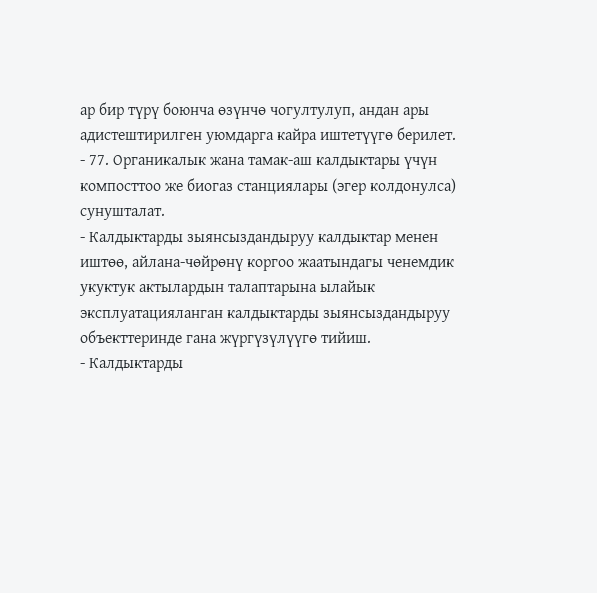ар бир түрү боюнча өзүнчө чогултулуп, андан ары адистештирилген уюмдарга кайра иштетүүгө берилет.
- 77. Органикалык жана тамак-аш калдыктары үчүн компосттоо же биогаз станциялары (эгер колдонулса) сунушталат.
- Калдыктарды зыянсыздандыруу калдыктар менен иштөө, айлана-чөйрөнү коргоо жаатындагы ченемдик укуктук актылардын талаптарына ылайык эксплуатацияланган калдыктарды зыянсыздандыруу объекттеринде гана жүргүзүлүүгө тийиш.
- Калдыктарды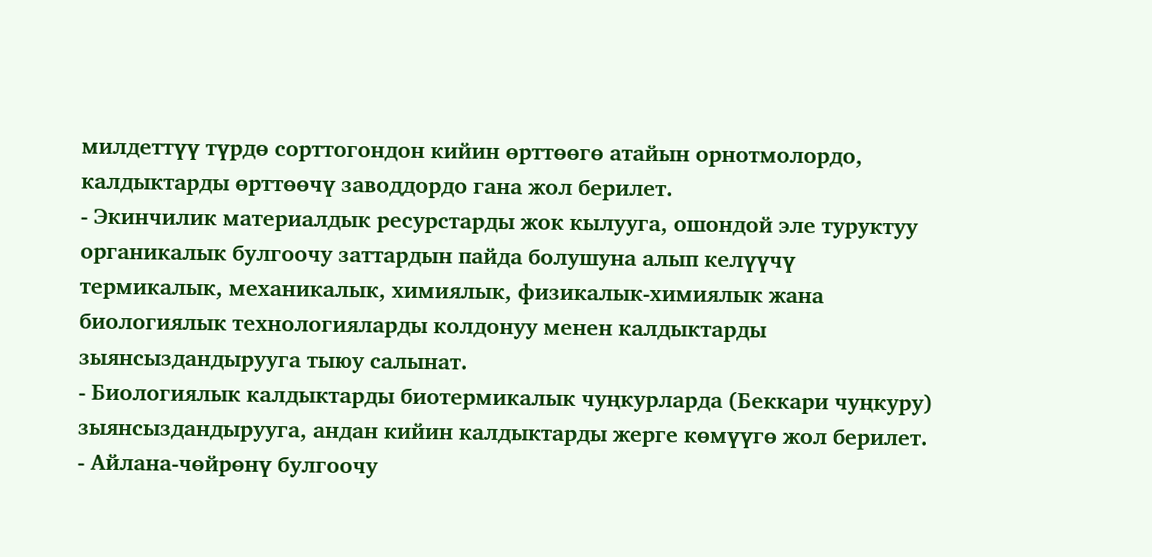милдеттүү түрдө сорттогондон кийин өрттөөгө атайын орнотмолордо, калдыктарды өрттөөчү заводдордо гана жол берилет.
- Экинчилик материалдык ресурстарды жок кылууга, ошондой эле туруктуу органикалык булгоочу заттардын пайда болушуна алып келүүчү термикалык, механикалык, химиялык, физикалык-химиялык жана биологиялык технологияларды колдонуу менен калдыктарды зыянсыздандырууга тыюу салынат.
- Биологиялык калдыктарды биотермикалык чуңкурларда (Беккари чуңкуру) зыянсыздандырууга, андан кийин калдыктарды жерге көмүүгө жол берилет.
- Айлана-чөйрөнү булгоочу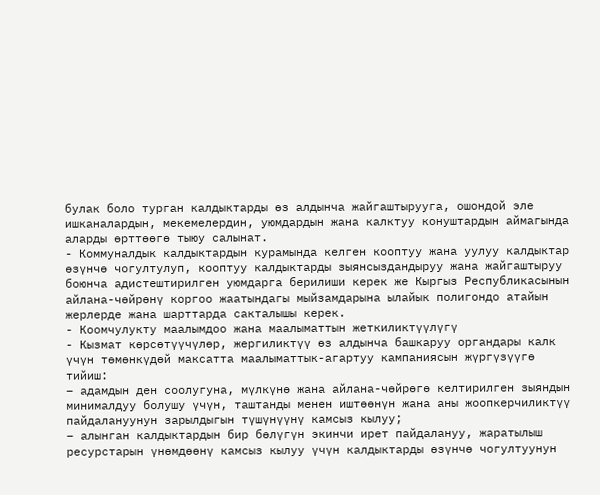булак боло турган калдыктарды өз алдынча жайгаштырууга, ошондой эле ишканалардын, мекемелердин, уюмдардын жана калктуу конуштардын аймагында аларды өрттөөгө тыюу салынат.
- Коммуналдык калдыктардын курамында келген кооптуу жана уулуу калдыктар өзүнчө чогултулуп, кооптуу калдыктарды зыянсыздандыруу жана жайгаштыруу боюнча адистештирилген уюмдарга берилиши керек же Кыргыз Республикасынын айлана-чөйрөнү коргоо жаатындагы мыйзамдарына ылайык полигондо атайын жерлерде жана шарттарда сакталышы керек.
- Коомчулукту маалымдоо жана маалыматтын жеткиликтүүлүгү
- Кызмат көрсөтүүчүлөр, жергиликтүү өз алдынча башкаруу органдары калк үчүн төмөнкүдөй максатта маалыматтык-агартуу кампаниясын жүргүзүүгө тийиш:
– адамдын ден соолугуна, мүлкүнө жана айлана-чөйрөгө келтирилген зыяндын минималдуу болушу үчүн, таштанды менен иштөөнүн жана аны жоопкерчиликтүү пайдалануунун зарылдыгын түшүнүүнү камсыз кылуу;
– алынган калдыктардын бир бөлүгүн экинчи ирет пайдалануу, жаратылыш ресурстарын үнөмдөөнү камсыз кылуу үчүн калдыктарды өзүнчө чогултуунун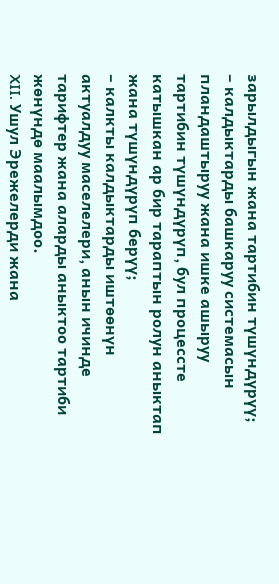зарылдыгын жана тартибин түшүндүрүү;
– калдыктарды башкаруу системасын пландаштыруу жана ишке ашыруу тартибин түшүндүрүп, бул процессте катышкан ар бир тараптын ролун аныктап жана түшүндүрүп берүү;
– калкты калдыктарды иштөөнүн актуалдуу маселелери, анын ичинде тарифтер жана аларды аныктоо тартиби жөнүндө маалымдоо.
XII. Ушул Эрежелерди жана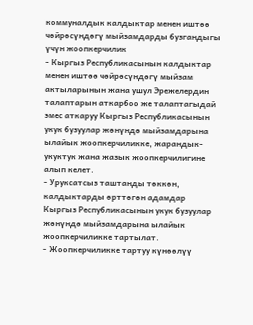коммуналдык калдыктар менен иштөө чөйрөсүндөгү мыйзамдарды бузгандыгы үчүн жоопкерчилик
- Кыргыз Республикасынын калдыктар менен иштөө чөйрөсүндөгү мыйзам актыларынын жана ушул Эрежелердин талаптарын аткарбоо же талаптагыдай эмес аткаруу Кыргыз Республикасынын укук бузуулар жөнүндө мыйзамдарына ылайык жоопкерчиликке, жарандык-укуктук жана жазык жоопкерчилигине алып келет.
- Уруксатсыз таштанды төккөн, калдыктарды өрттөгөн адамдар Кыргыз Республикасынын укук бузуулар жөнүндө мыйзамдарына ылайык жоопкерчиликке тартылат.
- Жоопкерчиликке тартуу күнөөлүү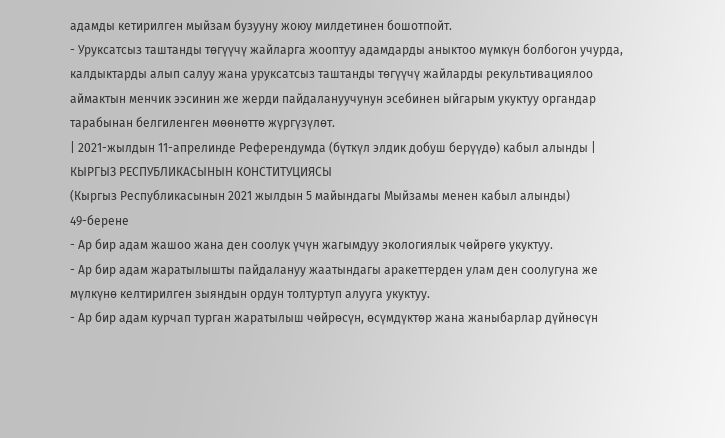адамды кетирилген мыйзам бузууну жоюу милдетинен бошотпойт.
- Уруксатсыз таштанды төгүүчү жайларга жооптуу адамдарды аныктоо мүмкүн болбогон учурда, калдыктарды алып салуу жана уруксатсыз таштанды төгүүчү жайларды рекультивациялоо аймактын менчик ээсинин же жерди пайдалануучунун эсебинен ыйгарым укуктуу органдар тарабынан белгиленген мөөнөттө жүргүзүлөт.
| 2021-жылдын 11-апрелинде Референдумда (бүткүл элдик добуш берүүдө) кабыл алынды |
КЫРГЫЗ РЕСПУБЛИКАСЫНЫН КОНСТИТУЦИЯСЫ
(Кыргыз Республикасынын 2021 жылдын 5 майындагы Мыйзамы менен кабыл алынды)
49-берене
- Ар бир адам жашоо жана ден соолук үчүн жагымдуу экологиялык чөйрөгө укуктуу.
- Ар бир адам жаратылышты пайдалануу жаатындагы аракеттерден улам ден соолугуна же мүлкүнө келтирилген зыяндын ордун толтуртуп алууга укуктуу.
- Ар бир адам курчап турган жаратылыш чөйрөсүн, өсүмдүктөр жана жаныбарлар дүйнөсүн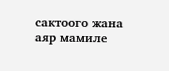сактоого жана аяр мамиле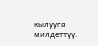кылууга милдеттүү.